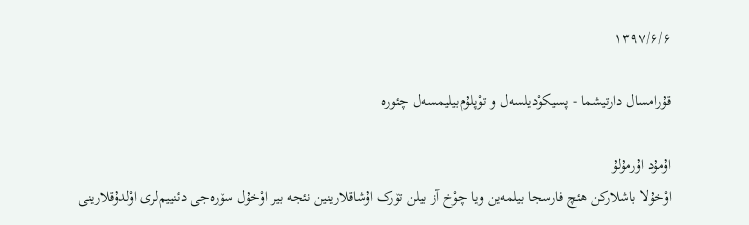۱۳۹۷/۶/۶

قۇرامسال دارتیشما - پسیکوْدیلسه‌ل و توْپلۇم‌بیلیمسه‌ل چئوره‌

اۇمۇد اۇرمۇلۇ
اوْخۇلا باشلارکن هئچ فارسجا بیلمه‌ین ویا چوْخ آز بیلن تۆرک اۇشاقلارینین نئجه بیر اوْخۇل سۆره‌جی دئنییم‌لری اوْلدۇقلارینی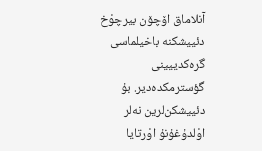آنلاماق اۆچۆن بیرچوْخ دئییشکنه باخیلماسی گره‌کدییینی گؤسترمکده‌دیر. بۇ دئییشکن‌لرین نه‌لر اوْلدۇغۇنۇ اوْرتایا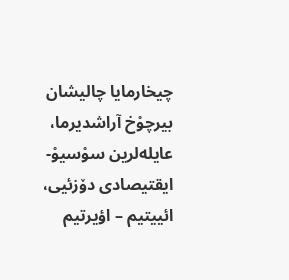چیخارمایا چالیشان بیرچوْخ آراشدیرما، عایله‌لرین سوْسیوْ- ایقتیصادی دۆزئیی، ائییتیم – اؤیرتیم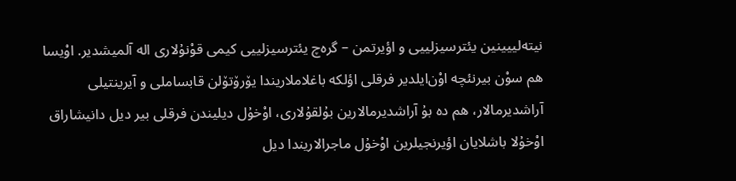نیته‌لییینین یئترسیزلییی و اؤیرتمن – گره‌چ یئترسیزلییی کیمی قوْنۇلاری اله آلمیشدیر. اوْیسا هم سوْن بیرنئچه اوْن‌ایلدیر فرقلی اؤلکه باغلاملاریندا یۆرۆتۆلن قابساملی و آیرینتیلی آراشدیرمالار، هم ده بۇ آراشدیرمالارین بۇلقۇلاری، اوْخۇل دیلیندن فرقلی بیر دیل دانیشاراق اوْخۇلا باشلایان اؤیرنجیلرین اوْخۇل ماجرالاریندا دیل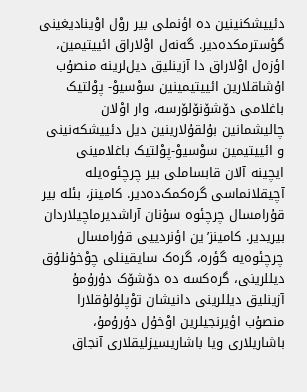دئییشکنینین ده اؤنملی بیر روْل اوْینادیغینی گؤسترمکده‌دیر. گه‌نه‌ل اوْلاراق ائییتیمین، اؤزه‌ل اوْلاراق دا آزینلیق دیل‌لرینه منصۇب اۇشاقلارین ائییتیمینین سوْسیوْ- پوْلتیک باغلامی دۆشۆنۆلۆرسه، وار اوْلان چالیشمانین بۇلقۇلارینین دیل دئییشکه‌نینی و ائییتیمین سوْسیوْ-پوْلتیک باغلامینی ایچینه آلان قابساملی بیر چرچئوه‌یله آچیقلانماسی گره‌کمک‌ده‌دیر. کامینز، بئله بیر قۇرامسال چرچئوه سۇنان آراشدیرماچیلاردان بیریدیر. کامینز’ین اؤنردییی قۇرامسال چرچئوه‌یه گؤره، گره‌ک سایقینلی چوْخۇنلۇق دیللرینی، گره‌کسه ده دۆشۆک دۇرۇمۇ آزینلیق دیللرینی دانیشان توْپلۇلۇقلارا منصۇب اؤیرنجیلرین اوْخۇل دۇرۇمۇ، باشاریلاری ویا باشاریسیزلیقلاری آنجاق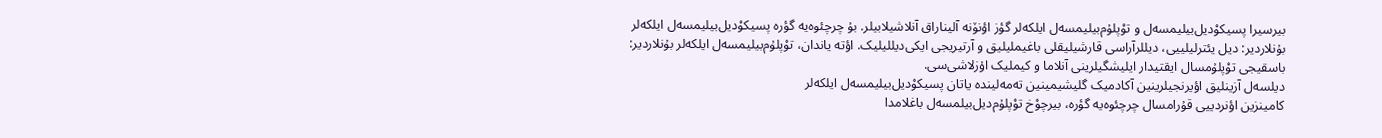بیرسیرا پسیکوْدیل‌بیلیمسه‌ل و توْپلۇم‌بیلیمسه‌ل ایلکه‌لر گؤز اؤنۆنه آلیناراق آنلاشیلابیلر. بۇ چرچئوه‌یه گؤره پسیکوْ‌دیل‌بیلیمسه‌ل ایلکه‌لر بۇنلاردیر: دیل یئترلیلییی، دیللرآراسی قارشیلیقلی باغیملیلیق و آرتیریجی ایکی‌دیللیلیک. اؤته یاندان، توْپلۇم‌بیلیمسه‌ل ایلکه‌لر بۇنلاردیر: باسقیجی توْپلۇمسال ایقتیدار ایلیشگیلرینی آنلاما و کیملیک اۇزلاشی‌سی.
دیلسه‌ل آزینلیق اؤیرنجیلرینین آکادمیک گلیشیمینین ته‌مه‌لینده یاتان پسیکوْدیل‌بیلیمسه‌ل ایلکه‌لر
کامینزین اؤنردییی قۇرامسال چرچئوه‌یه گؤره، بیرچوْخ توْپلۇم‌دیل‌بیلمسه‌ل باغلامدا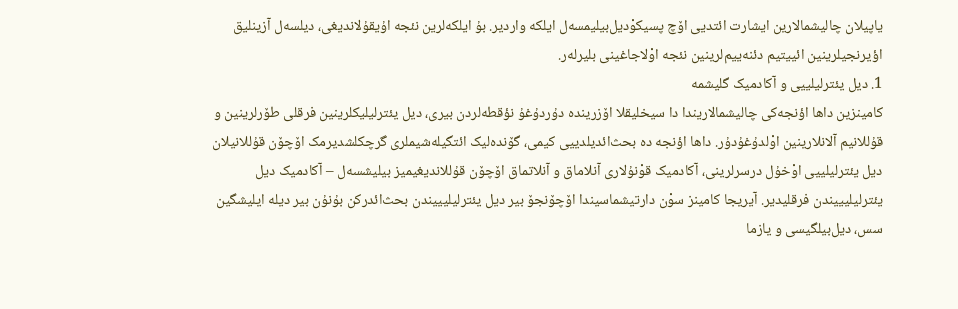یاپیلان چالیشمالارین ایشارت ائتدیی اۆچ پسیکوْدیل‌بیلیمسه‌ل ایلکه واردیر. بۇ ایلکه‌لرین نئجه اۇیقۇلاندیغی، دیلسه‌ل آزینلیق اؤیرنجیلرینین ائییتیم دئنه‌ییم‌لرینین نئجه اوْلاجاغینی بلیرله‌ر.
1. دیل یئترلیلییی و آکادمیک گلیشمه
کامینزین داها اؤنجه‌کی چالیشمالاریندا دا سیخلیقلا اۆزرینده دۇردۇغۇ نؤقطه‌لردن بیری، دیل یئترلیلیکلرینین فرقلی طۆرلرینین و قۇللانیم آلانلارینین اوْلدۇغۇدۇر. داها اؤنجه ده بحث‌ائدیلدییی کیمی، گۆنده‌لیک ائتگیله‌شیملری گرچکلشدیرمک اۆچۆن قۇللانیلان دیل یئترلیلییی اوْخۇل درسرلرینی، آکادمیک قوْنۇلاری آنلاماق و آنلاتماق اۆچۆن قۇللاندیغیمیز بیلیشسه‌ل – آکادمیک دیل یئترلیلیییندن فرقلیدیر. آیریجا کامینز سوْن دارتیشماسیندا اۆچۆنجۆ بیر دیل یئترلیلیییندن بحث‌ائدرکن بۇنۇن بیر دیله ایلیشگین سس، دیل‌بیلگیسی و یازما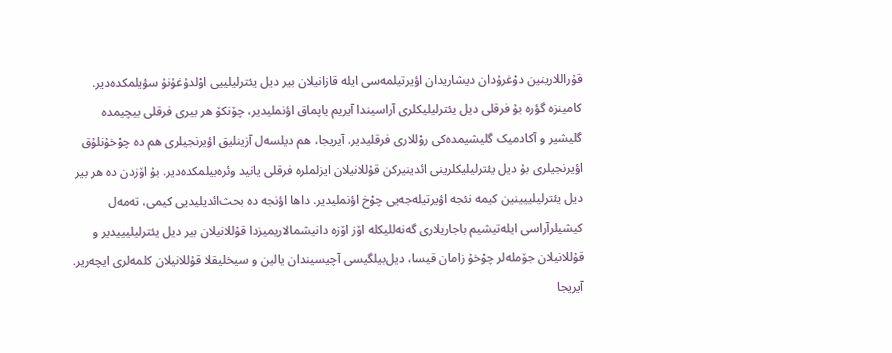قۇراللارینین دوْغرۇدان دیشاریدان اؤیرتیلمه‌سی ایله قازانیلان بیر دیل یئترلیلییی اوْلدۇغۇنۇ سؤیلمکده‌دیر. کامینزه‌ گؤره بۇ فرقلی دیل یئترلیلیکلری آراسیندا آیریم یاپماق اؤنملیدیر، چۆنکۆ هر بیری فرقلی بیچیمده گلیشیر و آکادمیک گلیشیمده‌کی روْللاری فرقلیدیر. آیریجا، هم دیلسه‌ل آزینلیق اؤیرنجیلری هم ده چوْخۇنلۇق اؤیرنجیلری بۇ دیل یئترلیلیکلرینی ائدینیرکن قۇللانیلان ایزلملره فرقلی یانید وئره‌بیلمکده‌دیر. بۇ اۆزدن ده هر بیر دیل یئترلیلییینین کیمه نئجه اؤیرتیله‌جه‌یی چوْخ اؤنملیدیر. داها اؤنجه ده بحث‌ائدیلیدیی کیمی، ته‌مه‌ل کیشیلرآراسی ایله‌تیشیم باجاریلاری گه‌نه‌للیکله اۆز اۆزه دانیشمالاریمیزدا قۇللانیلان بیر دیل یئترلیلیییدیر و قۇللانیلان جۆمله‌لر چوْخۇ زامان قیسا، دیل‌بیلگیسی آچیسیندان یالین و سیخلیقلا قۇللانیلان کلمه‌لری ایچه‌ریر. آیریجا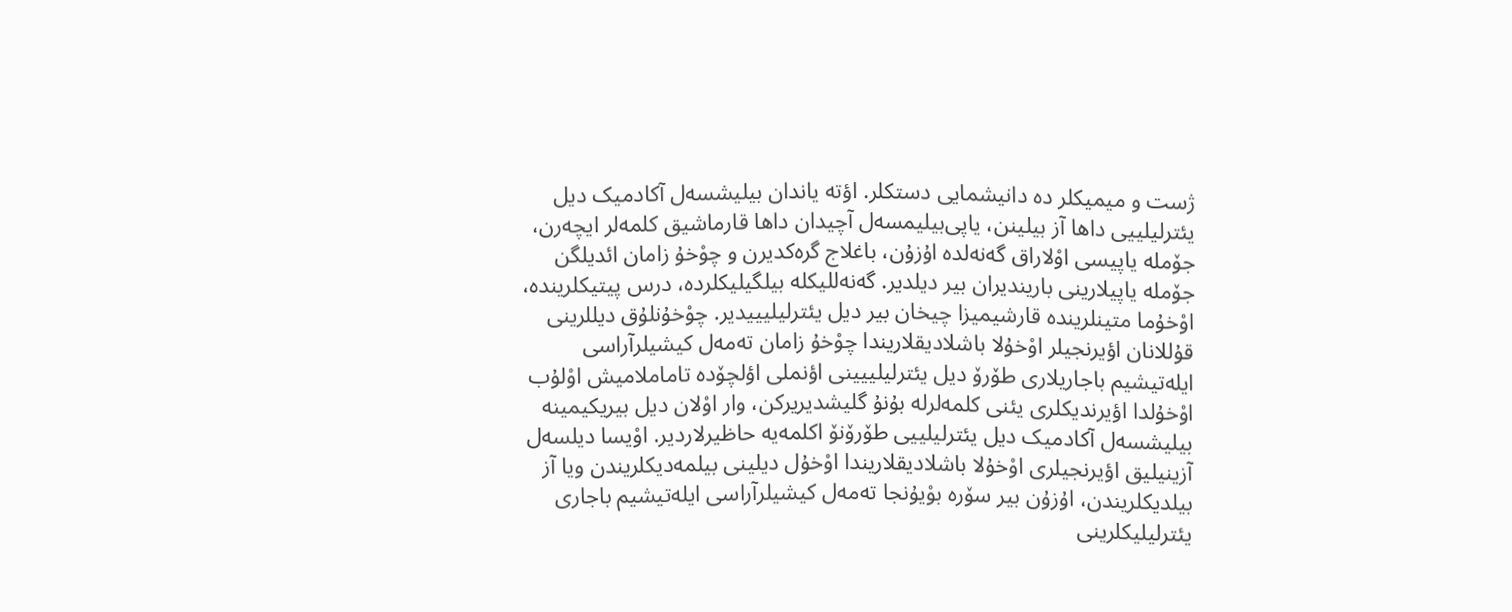ژست و میمیکلر ده دانیشمایی دستکلر. اؤته‌ یاندان بیلیشسه‌ل آکادمیک دیل یئترلیلییی داها آز بیلینن، یاپی‌بیلیمسه‌ل آچیدان داها قارماشیق کلمه‌لر ایچه‌رن، جۆمله یاپیسی اوْلاراق گه‌نه‌لده اۇزۇن، باغلاج گره‌کدیرن و چوْخۇ زامان ائدیلگن جۆمله یاپیلارینی باریندیران بیر دیلدیر. گه‌نه‌للیکله بیلگیلیکلرده، درس پیتیکلرینده، اوْخۇما متینلرینده قارشیمیزا چیخان بیر دیل یئترلیلیییدیر. چوْخۇنلۇق دیللرینی قۇللانان اؤیرنجیلر اوْخۇلا باشلادیقلاریندا چوْخۇ زامان ته‌مه‌ل کیشیلرآراسی ایله‌تیشیم باجاریلاری طۆرۆ دیل یئترلیلییینی اؤنملی اؤلچۆده تاماملامیش اوْلۇب اوْخۇلدا اؤیرندیکلری یئنی کلمه‌لرله بۇنۇ گلیشدیریرکن، وار اوْلان دیل بیریکیمینه بیلیشسه‌ل آکادمیک دیل یئترلیلییی طۆرۆنۆ اکلمه‌یه حاظیرلاردیر. اوْیسا دیلسه‌ل آزینیلیق اؤیرنجیلری اوْخۇلا باشلادیقلاریندا اوْخۇل دیلینی بیلمه‌دیکلریندن ویا آز بیلدیکلریندن، اۇزۇن بیر سۆره بوْیۇنجا ته‌مه‌ل کیشیلرآراسی ایله‌تیشیم باجاری یئترلیلیکلرینی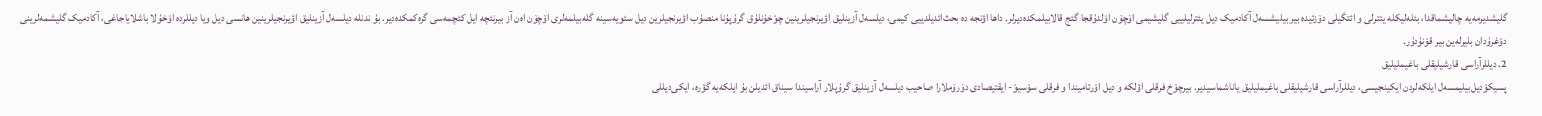گلیشدیرمه‌یه چالیشماقدا، بئله‌لیکله یئترلی و ائتگیلی دۆزئیده بیر بیلیشسه‌ل آکادمیک دیل یئترلیلییی گلیشیمی اۆچۆن اوْلدۇقجا گئج قالابیلمکده‌دیرلر. داها اؤنجه ده بحث‌ائدیلدییی کیمی، دیلسه‌ل آزینلیق اؤیرنجیلرینین چوْخۇنلۇق گرۇپۇنا منصۇب اؤیرنجیلرین دیل سئویه‌سینه گله‌بیلمه‌لری اۆچۆن اه‌ن آز بیرنئچه ایل کئچمه‌سی گره‌کمکده‌دیر. بۇ ندنله دیلسه‌ل آزینلیق اؤیرنجیلرینین هانسی دیل ویا دیللرده اوْخۇلا باشلایاجاغی، آکادمیک گلیشمه‌لرینی دوْغرۇدان بلیرله‌ین بیر قوْنۇدۇر.
2. دیللرآراسی قارشیلیقلی باغیملیلیق
پسیکوْدیل‌بیلیمسه‌ل ایلکه‌لردن ایکینجیسی، دیللرآراسی قارشیلیقلی باغیملیلیق یاناشماسیدیر. بیرچوْخ فرقلی اؤلکه و دیل اوْرتامیندا و فرقلی سوْسیوْ- ایقتیصادی دۆرۆملارا صاحیب دیلسه‌ل آزینلیق گرۇپلار آراسیندا سیناق ائدیلن بۇ ایلکه‌یه گؤره، ایکی‌دیللی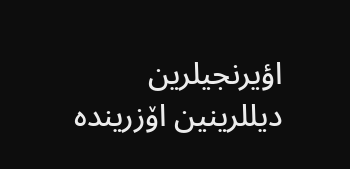اؤیرنجیلرین دیللرینین اۆزرینده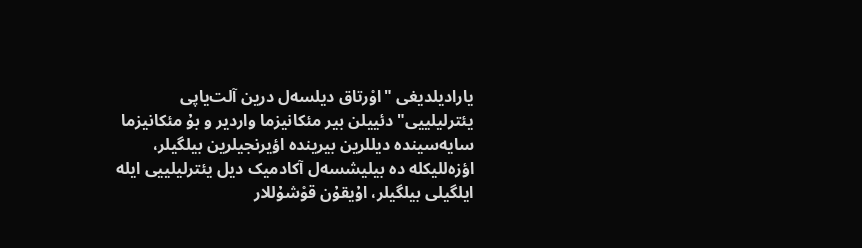یارادیلدیغی "اوْرتاق دیلسه‌ل درین آلت‌یاپی یئترلیلییی" دئییلن بیر مئکانیزما واردیر و بۇ مئکانیزما سایه‌سینده دیللرین بیرینده اؤیرنجیلرین بیلگیلر، اؤزه‌للیکله ده بیلیشسه‌ل آکادمیک دیل یئترلیلییی ایله ایلگیلی بیلگیلر، اۇیقۇن قوْشۇللار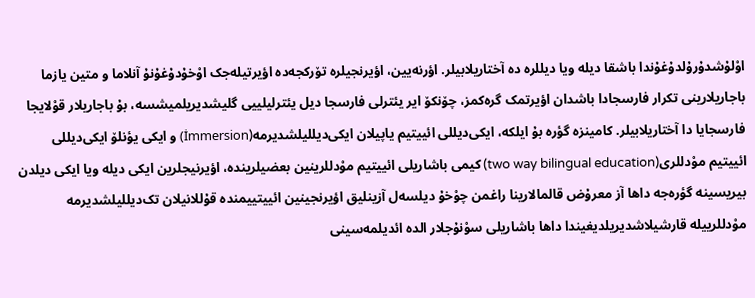اوْلۇشدۇرۇلدۇغۇندا باشقا دیله ویا دیللره ده آختاریلابیلر. اؤرنه‌یین، اؤیرنجیلره تۆرکجه‌ده اؤیرتیله‌جک اوْخۇدۇغۇنۇ آنلاما و متین یازما باجاریلارینی تکرار فارسجادا باشدان اؤیرتمک گره‌کمز، چۆنکۆ ایر یئترلی فارسجا دیل یئترلیلییی گلیشدیریلمیشسه، بۇ باجاریلار قوْلایجا فارسجایا دا آختاریلابیلر. کامینزه گؤره بۇ ایلکه، ایکی‌دیللی ائییتیم یاپیلان ایکی‌دیللیلشدیرمه(İmmersion) و ایکی یؤنلۆ ایکی‌دیللی ائییتیم موْدللری(two way bilingual education) کیمی باشاریلی ائییتیم موْدللرینین بعضیلرینده، اؤیرنیجلرین ایکی دیله ویا ایکی دیلدن بیریسینه گؤره‌جه داها آز معرۇض قالمالارینا راغمن چوْخۇ دیلسه‌ل آزینلیق اؤیرنجینین ائییتییمنده قۇللانیلان تک‌دیللیلشدیرمه موْدللرییله قارشیلاشدیریلدیغیندا داها باشاریلی سوْنۇجلار الده ائدیلمه‌سینی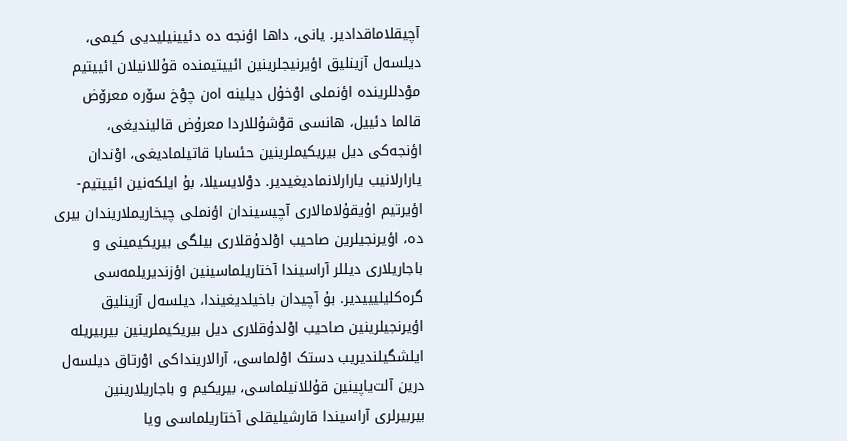آچیقلاماقدادیر. یانی، داها اؤنجه ده دئیینیلیدیی کیمی، دیلسه‌ل آزینلیق اؤیرنیجلرینین ائییتیمنده قۇللانیلان ائییتیم موْدللرینده اؤنملی اوْخۇل دیلینه اه‌ن چوْخ سۆره معرۆض قالما دئییل، هانسی قوْشۇللاردا معرۇض قالیندیغی، اؤنجه‌کی دیل بیریکیملرینین حئسابا قاتیلمادیغی، اوْندان یارارلانیب یارارلانمادیغیدیر. دوْلایسیلا، بۇ ایلکه‌نین ائییتیم- اؤیرتیم اۇیقۇلامالاری آچیسیندان اؤنملی چیخاریملاریندان بیری ده، اؤیرنجیلرین صاحیب اوْلدۇقلاری بیلگی بیریکیمینی و باجاریلاری دیللر آراسیندا آختاریلماسینین اؤزندیریلمه‌سی گر‌ه‌کلیلیییدیر. بۇ آچیدان باخیلدیغیندا، دیلسه‌ل آزینلیق اؤیرنجیلرینین صاحیب اوْلدۇقلاری دیل بیریکیملرینین بیربیریله ایلشگیلندیریب دستک اوْلماسی، آرالارینداکی اوْرتاق دیلسه‌ل درین آلت‌یاپینین قۇللانیلماسی، بیریکیم و باجاریلارینین بیربیرلری آراسیندا قارشیلیقلی آختاریلماسی ویا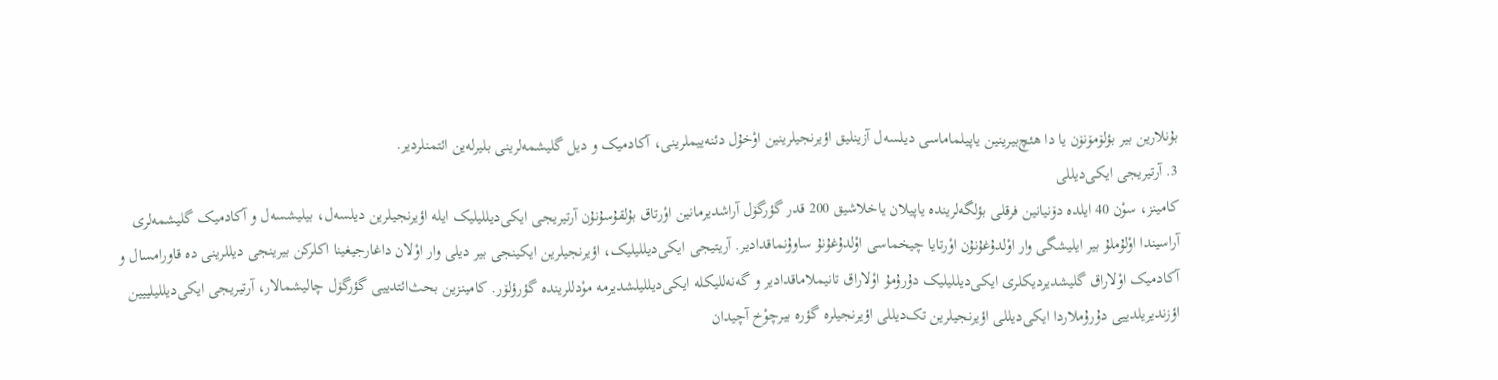بۇنلارین بیر بؤلۆمۆنۆن یا دا هئچ‌بیرینین یاپیلماماسی دیلسه‌ل آزینلیق اؤیرنجیلرینین اوْخۇل دئنه‌ییملرینی، آکادمیک و دیل گلیشمه‌لرینی بلیرله‌ین ائتمنلردیر.
3. آرتیریجی ایکی‌دیللی
کامینز، سوْن 40 ایلده دۆنیانین فرقلی بؤلگه‌لرینده یاپیلان یاخلاشیق 200 قدر گؤرگۆل آراشدیرمانین اوْرتاق بۇلقۇسۇنۇن آرتیریجی ایکی‌دیللیلیک ایله اؤیرنجیلرین دیلسه‌ل، بیلیشسه‌ل و آکادمیک گلیشمه‌لری آراسیندا اوْلۇملۇ بیر ایلیشگی وار اوْلدۇغۇنۇن اوْرتایا چیخماسی اوْلدۇغۇنۇ ساوۇنماقدادیر. آریتیجی ایکی‌دیللیلیک، اؤیرنجیلرین ایکینجی بیر دیلی وار اوْلان داغارجیغینا اکلرکن بیرینجی دیللرینی ده قاورامسال و آکادمیک اوْلاراق گلیشدیردیکلری ایکی‌دیللیلیک دۇرۇمۇ اوْلاراق تانیملاماقدادیر و گه‌نه‌للیکله ایکی‌دیللیلشدیرمه موْدللرینده گؤرؤلۆر. کامینزین بحث‌ائتدییی گؤرگۆل چالیشمالار، آرتیریجی ایکی‌دیللیلییین اؤزندیریلدییی دۇرۇملاردا ایکی‌دیللی اؤیرنجیلرین تک‌دیللی اؤیرنجیلره گؤره بیرچوْخ آچیدان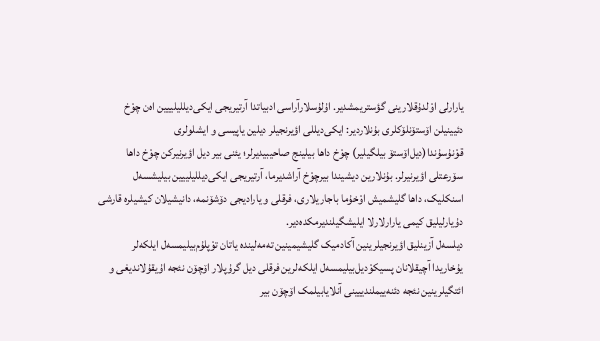یارارلی اوْلدۇقلارینی گؤستریمشدیر. اۇلۇسلارآراسی ادبیاتدا آرتیریجی ایکی‌دیللیلییین اه‌ن چوْخ دئیینیلن اۆستۆنلۆکلری بۇنلاردیر: ایکی‌دیللی اؤیرنجیلر دیلین یاپیسی و ایشلولری قوْنۇسۇندا(دیل‌اۆستۆ‌ بیلگیلیر) چوْخ داها بیلینج صاحیبیدیرلر؛ یئنی بیر دیل اؤیرنیرکن چوْخ داها سۆرعتلی اؤیرنیرلر. بۇنلارین دیشیندا بیرچوْخ آراشدیرما، آرتیریجی ایکی‌دیللیلییین بیلیشسه‌ل اسنکلیک، داها گلیشمیش اوْخۇما باجاریلاری، فرقلی و یارادیجی دۆشۆنمه، دانیشیلان کیشیلره قارشی دۇیارلیلیق کیمی یارارلارلا ایلیشگیلندیرمکده‌دیر.
دیلسه‌ل آزینلیق اؤیرنجیلرینین آکادمیک گلیشیمینین ته‌مه‌لینده یاتان توْپلۇم‌بیلیمسه‌ل ایلکه‌لر
یۇخاریدا آچیقلانان پسیکوْدیل‌بیلیمسه‌ل ایلکه‌لرین فرقلی دیل گرۇپلار اۆچۆن نئجه اۇیقۇلاندیغی و ائتگیلرینین نئجه دئنه‌‌ییملندییینی آنلایابیلمک اۆچۆن بیر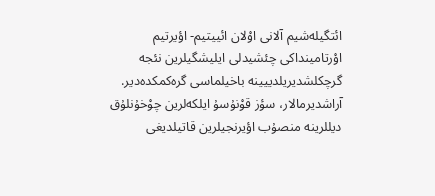ائتگیله‌شیم آلانی اوْلان ائییتیم- اؤیرتیم اوْرتامینداکی چئشیدلی ایلیشگیلرین نئجه گرچکلشدیریلدییینه باخیلماسی گره‌کمکده‌دیر. آراشدیرمالار، سؤز قوْنۇسۇ ایلکه‌لرین چوْخۇنلۇق دیللرینه منصۇب اؤیرنجیلرین قاتیلدیغی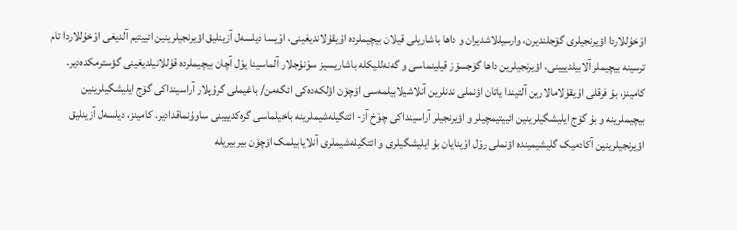اوْخۇللاردا اؤیرنجیلری گۆجلندیرن، وارسیللاشدیران و داها باشاریلی قیلان بیچیملرده اۇیقۇلاندیغینی، اوْیسا دیلسه‌ل آزینلیق اؤیرنجیلرینین ائییتیم آلدیغی اوْخۇللاردا تام ترسینه بیچیملر آلابیلدییینی، اؤیرنجیلرین داها گۆجسۆز قیلینماسی و گه‌نه‌للیکله باشاریسیز سوْنۇجلار آلماسینا یوْل آچان بیچیملرده قۇللانیلدیغینی گؤسترمکده‌دیر. کامینز، بۇ فرقلی اۇیقۇلامالارین آلتیندا یاتان اؤنملی ندنلرین آنلاشیلابیلمه‌سی اۆچۆن اؤلکه‌ده‌کی ائگه‌من/ باغیملی گرۇپلار آراسینداکی گۆج ایلیشگیلرینین بیچیملرینه و بۇ گۆج ایلیشگیلرینین ائییتیمچیلر و اؤیرنجیلر آراسینداکی چوْخ آز- ائتگیله‌شیملرینه باخیلماسی گره‌کدییینی ساوۇنماقدادیر. کامینز، دیلسه‌ل آزینلیق اؤیرنجیلرینین آکادمیک گلیشیمینده اؤنملی روْل اوْینایان بۇ ایلیشگیلری و ائتگیله‌شیملری آنلایابیلمک اۆچۆن بیربیریله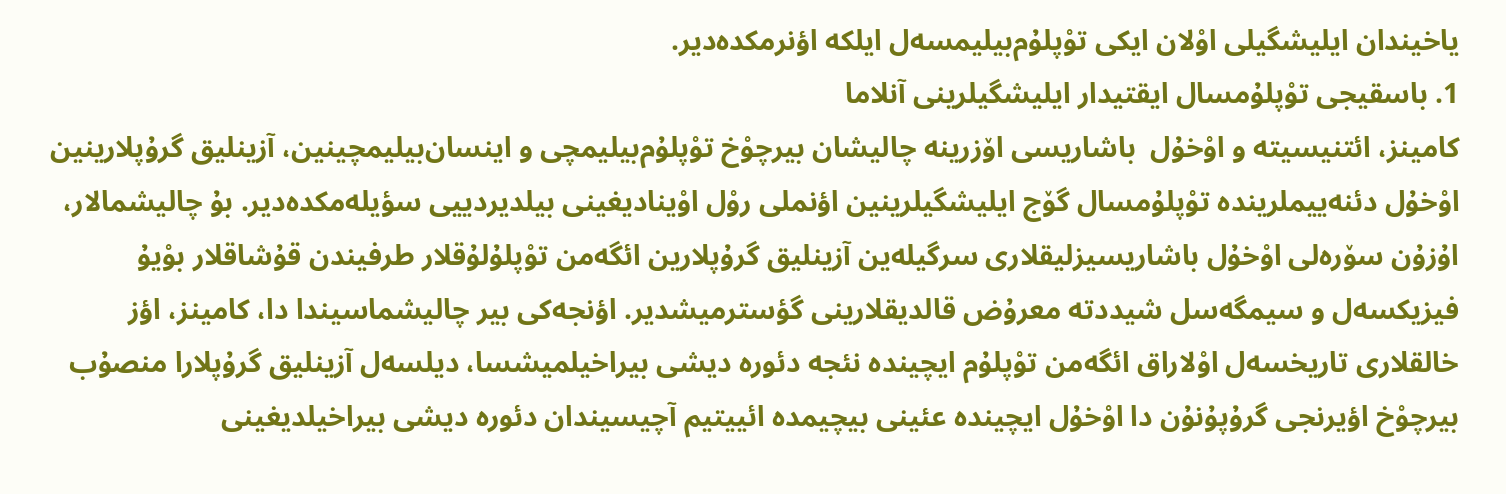یاخیندان ایلیشگیلی اوْلان ایکی توْپلۇم‌بیلیمسه‌ل ایلکه‌ اؤنرمکده‌دیر.
1. باسقیجی توْپلۇمسال ایقتیدار ایلیشگیلرینی آنلاما
کامینز، ائتنیسیته و اوْخۇل  باشاریسی اۆزرینه چالیشان بیرچوْخ توْپلۇم‌بیلیمچی و اینسان‌بیلیمچینین، آزینلیق گرۇپلارینین اوْخۇل دئنه‌ییملرینده توْپلۇمسال گۆج ایلیشگیلرینین اؤنملی روْل اوْینادیغینی بیلدیردییی سؤیله‌مکده‌دیر. بۇ چالیشمالار، اۇزۇن سۆره‌لی اوْخۇل باشاریسیزلیقلاری سرگیله‌ین آزینلیق گرۇپلارین ائگه‌من توْپلۇلۇقلار طرفیندن قۇشاقلار بوْیۇ فیزیکسه‌ل و سیمگه‌سل شیددته معرۇض قالدیقلارینی گؤسترمیشدیر. اؤنجه‌کی بیر چالیشماسیندا دا، کامینز، اؤز خالقلاری تاریخسه‌ل اوْلاراق ائگه‌من توْپلۇم ایچینده نئجه دئوره دیشی بیراخیلمیشسا، دیلسه‌ل آزینلیق گرۇپلارا منصۇب بیرچوْخ اؤیرنجی گرۇپۇنۇن دا اوْخۇل ایچینده عئینی بیچیمده ائییتیم آچیسیندان دئوره دیشی بیراخیلدیغینی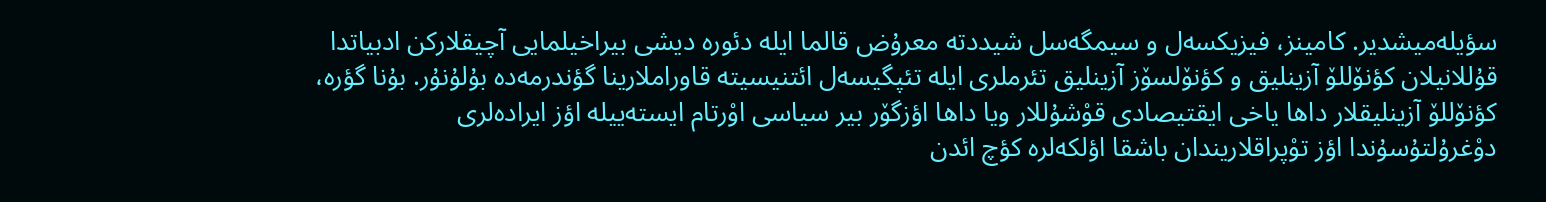سؤیله‌میشدیر. کامینز، فیزیکسه‌ل و سیمگه‌سل شیددته معرۇض قالما ایله دئوره دیشی بیراخیلمایی آچیقلارکن ادبیاتدا قۇللانیلان کؤنۆللۆ آزینلیق و کؤنۆلسۆز آزینلیق تئرملری ایله تئپگیسه‌ل ائتنیسیته قاوراملارینا گؤندرمه‌ده بۇلۇنۇر. بۇنا گؤره، کؤنۆللۆ آزینلیقلار داها یاخی ایقتیصادی قوْشۇللار ویا داها اؤزگۆر بیر سیاسی اوْرتام ایسته‌ییله اؤز ایراده‌لری دوْغرۇلتۇسۇندا اؤز توْپراقلاریندان باشقا اؤلکه‌لره کؤچ ائدن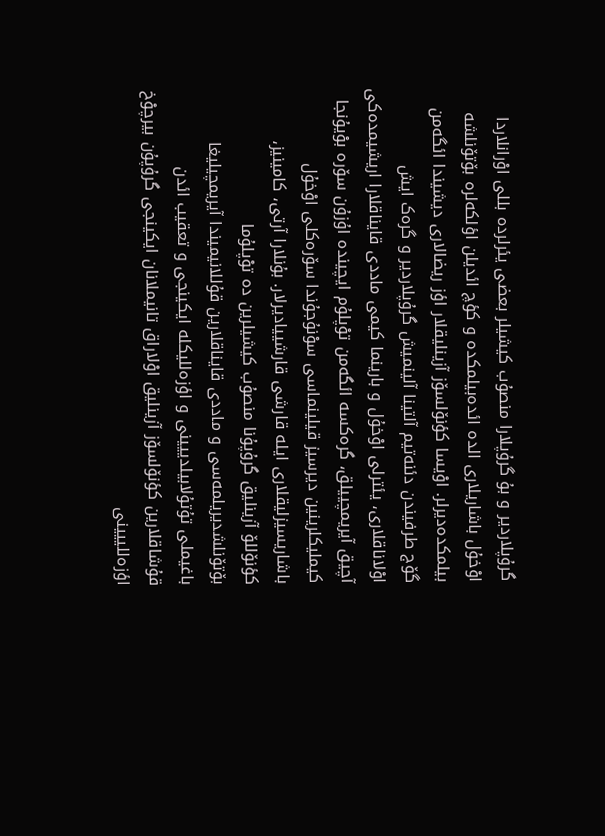گرۇپلاردیر و بۇ گرۇپلارا منصۇب کیشیلر بعضی یئرلرده بللی اوْرانلاردا اوْخۇل باشاریلاری الده ائده‌بیلمکده و کؤچ ائدیلن اؤلکه‌لره بۆتۆنلشه‌ بیلمکده‌دیرلر. اوْیسا کؤنۆلسۆز آزینلیقلار اؤز ریضالاری دیشیندا ائگه‌من گۆج طرفیندن دئنه‌تیم آلتینا آلینمیش گرۇپلاردیر و گره‌ک ایش اوْلاناقلاری، یئترلی اوْخۇل و بارینما کیمی ماددی قایناقلارا اریشیمده‌کی آچیق آیریمچییلق، گره‌کسه ائگه‌من توْپلۇم ایچینده اۇزۇن سۆره بوْیۇنجا کیملیکلرینین دیرسیز قیلینماسی سوْنۇجۇندا سۆره‌کلی اوْخۇل باشاریسیزلیقلاری ایله قارشی قارشییادیرلار. بۇنلارا آرتی، کامینیز، کؤنۆللۆ آزینلیق گرۇپۇنا منصۇب کیشیلرین ده توْپلۇما بۆتۆنلشدیریلمه‌سی و ماددی قایناقلارین قۇللانیمیندا آیریمچیلیغا باغیملی تۇتۇلابیلدییینی و اؤزه‌للیکله ایکینجی و تعقیب ائدن قۇشاقلارین کؤنۆلسۆز آزینلیق اوْلاراق تانیملانان ایکینجی گرۇپۇن بیرچوْخ اؤزه‌للییینی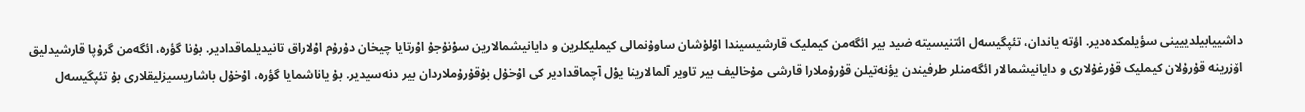داشییابیلدییینی سؤیلمکده‌دیر. اؤته یاندان، تئپگیسه‌ل ائتنیسیته ضید بیر ائگه‌من کیملیک قارشیسیندا اوْلۇشان ساوۇنمالی کیملیکلرین و دایانیشمالارین سوْنۇجۇ اوْرتایا چیخان دۇرۇم اوْلاراق تانیدیلماقدادیر. بۇنا گؤره، ائگه‌من گرۇپا قارشیدلیق اۆزرینه قۇرۇلان کیملیک قۇرغۇلاری و دایانیشمالار ائگه‌منلر طرفیندن یؤنه‌تیلن قۇرۇملارا قارشی مۇخالیف بیر تاویر آلمالارینا یوْل آچماقدادیر کی اوْخۇل بۇقۇرۇملاردان بیر دنه‌سیدیر. بۇ یاناشمایا گؤره، اوْخۇل باشاریسیزلیقلاری بۇ تئپگیسه‌ل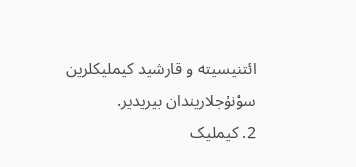ائتنیسیته و قارشید کیملیکلرین سوْنۇجلاریندان بیریدیر.
2. کیملیک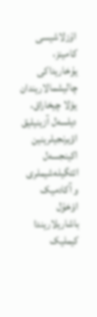اۇزلاشیسی
کامینز، یۇخاریداکی چالیشمالاریندان یوْلا چیخاراق، دیلسه‌ل آزینیلیق اؤیرنجیلرینین اکینجسه‌ل ائتگیله‌شیملری و آکادمیک اوْخۇل باشاریلاریندا کیملیک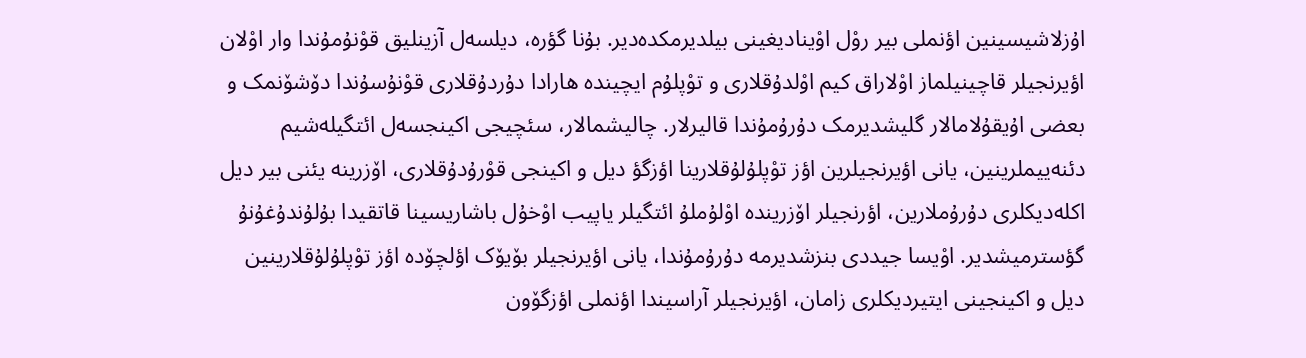اۇزلاشیسینین اؤنملی بیر روْل اوْینادیغینی بیلدیرمکده‌دیر. بۇنا گؤره، دیلسه‌ل آزینلیق قوْنۇمۇندا وار اوْلان اؤیرنجیلر قاچینیلماز اوْلاراق کیم اوْلدۇقلاری و توْپلۇم ایچینده هارادا دۇردۇقلاری قوْنۇسۇندا دۆشۆنمک و بعضی اۇیقۇلامالار گلیشدیرمک دۇرۇمۇندا قالیرلار. چالیشمالار، سئچیجی اکینجسه‌ل ائتگیله‌شیم دئنه‌ییملرینین، یانی اؤیرنجیلرین اؤز توْپلۇلۇقلارینا اؤزگؤ دیل و اکینجی قوْرۇدۇقلاری، اۆزرینه یئنی بیر دیل اکله‌دیکلری دۇرۇملارین، اؤرنجیلر اۆزرینده اوْلۇملۇ ائتگیلر یاپیب اوْخۇل باشاریسینا قاتقیدا بۇلۇندۇغۇنۇ گؤسترمیشدیر. اوْیسا جیددی بنزشدیرمه دۇرۇمۇندا، یانی اؤیرنجیلر بۆیۆک اؤلچۆده اؤز توْپلۇلۇقلارینین دیل و اکینجینی ایتیردیکلری زامان، اؤیرنجیلر آراسیندا اؤنملی اؤزگۆون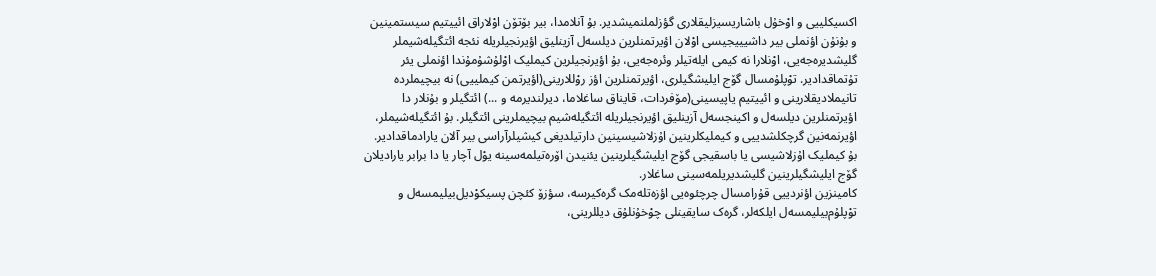اکسیکلییی و اوْخۇل باشاریسیزلیقلاری گؤزلملنمیشدیر. بۇ آنلامدا، بیر بۆتۆن اوْلاراق ائییتیم سیستمینین و بۇنۇن اؤنملی بیر داشیییجیسی اوْلان اؤیرتمنلرین دیلسه‌ل آزینلیق اؤیرنجیلریله نئجه ائتگیله‌شیملر گلیشدیره‌جه‌یی، اوْنلارا نه کیمی ایله‌تیلر وئره‌جه‌یی، بۇ اؤیرنجیلرین کیملیک اوْلۇشۇمۇندا اؤنملی یئر تۇتماقدادیر. توْپلۇمسال گۆج ایلیشگیلری، اؤیرتمنلرین اؤز روْللارینی(اؤیرتمن کیملییی) نه بیچیملرده تانیملادیقلارینی و ائییتیم یاپیسینی(مۆفردات، قایناق ساغلاما، دیرلندیرمه و ...) ائتگیلر و بۇنلار دا اؤیرتمنلرین دیلسه‌ل و اکینجسه‌ل آزینلیق اؤیرنجیلریله ائتگیله‌شیم بیچیملرینی ائتگیلر. بۇ ائتگیله‌شیملر، اؤیرنمه‌نین گرچکلشدییی و کیملیکلرینین اۇزلاشیسینین دارتیلدیغی کیشیلرآراسی بیر آلان یارادماقدادیر. بۇ کیملیک اۇزلاشیسی یا باسقیجی گۆج ایلیشگیلرینین یئنیدن اۆره‌تیلمه‌سینه یوْل آچار یا دا برابر یارادیلان گۆج ایلیشگیلرینین گلیشدیریلمه‌سینی ساغلار.
کامینزین اؤنردییی قۇرامسال چرچئوه‌یی اؤزه‌تله‌مک گره‌کیرسه، سؤزۆ کئچن پسیکوْدیل‌بیلیمسه‌ل و توْپلۇم‌بیلیمسه‌ل ایلکه‌لر، گره‌ک سایقینلی چوْخۇنلۇق دیللرینی،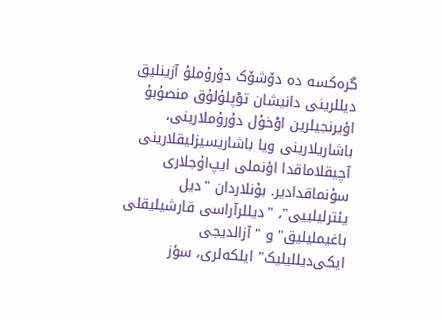گره‌کسه ده دۆشۆک دۇرۇملۇ آزینلیق دیللرینی دانیشان توْپلۇلۇق منصۇبۇ اؤیرنجیلرین اوْخۇل دۇرۇملارینی، باشاریلارینی ویا باشاریسیزلیقلارینی آچیقلاماقدا اؤنملی ایپ‌اۇجلاری سۇنماقدادیر. بۇنلاردان "دیل یئترلیلییی"، "دیللرآراسی قارشیلیقلی باغیملیلیق" و "آزالدیجی ایکی‌دیللیلیک" ایلکه‌لری، سؤز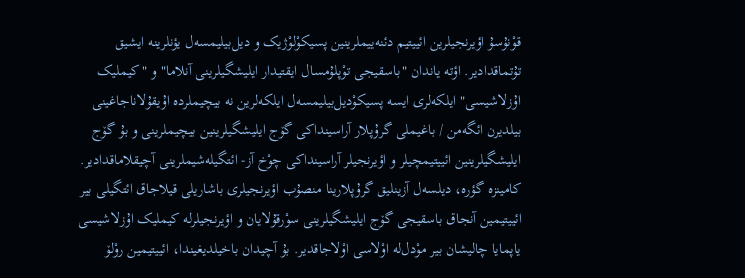قوْنۇسۇ اؤیرنجیلرین ائییتیم دئنه‌ییملرینین پسیکوْلوْژیک و دیل‌بیلیمسه‌ل یؤنلرینه ایشیق تۇتماقدادیر. اؤته یاندان "باسقیجی توْپلۇمسال ایقتیدار ایلیشگیلرینی آنلاما" و "کیملیک اۇزلاشیسی" ایلکه‌لری ایسه پسیکوْدیل‌بیلیمسه‌ل ایلکه‌لرین نه بیچیملرده اۇیقۇلاناجاغینی بیلدیرن ائگه‌من / باغیملی گرۇپلار آراسینداکی گۆج ایلیشگیلرینین بیچیملرینی و بۇ گۆج ایلیشگیلرینین ائییتیمچیلر و اؤیرنجیلر آراسینداکی چوْخ آز- ائتگیله‌شیملرینی آچیقلاماقدادیر. کامینزه گؤره، دیلسه‌ل آزینلیق گرۇپلارینا منصۇب اؤیرنجیلری باشاریلی قیلاجاق ائتگیلی بیر ائییتیمین آنجاق باسقیجی گۆج ایلیشگیلرینی سوْرقۇلایان و اؤیرنجیلرله کیملیک اۇزلاشیسی یاپمایا چالیشان بیر موْدل‌له اوْلاسی اوْلاجاقدیر. بۇ آچیدان باخیلدیغیندا، ائییتیمین روْلۆ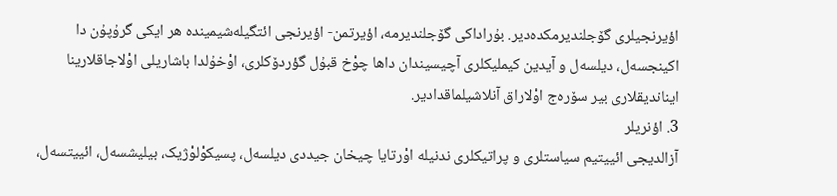اؤیرنجیلری گۆجلندیرمکده‌دیر. بۇراداکی گۆجلندیرمه، اؤیرتمن- اؤیرنجی ائتگیله‌شیمینده هر ایکی گرۇپۇن دا اکینجسه‌ل، دیلسه‌ل و آیدین کیملیکلری آچیسیندان داها چوْخ قبۇل گؤردۆکلری، اوْخۇلدا باشاریلی اوْلاجاقلارینا ایناندیقلاری بیر سۆره‌ج اوْلاراق آنلاشیلماقدادیر.
3. اؤنریلر
آزالدیجی ائییتیم سیاستلری و پراتیکلری ندنیله اوْرتایا چیخان جیددی دیلسه‌ل، پسیکوْلوْژیک، بیلیشسه‌ل، ائییتسه‌ل،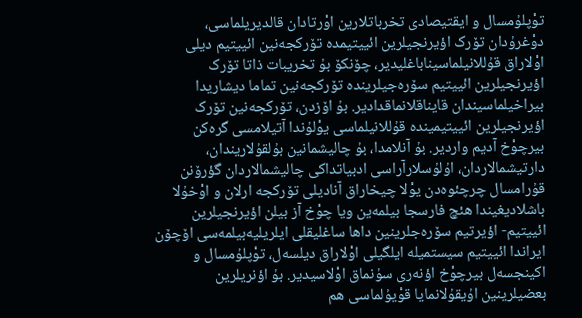توْپلۇمسال و ایقتیصادی تخرباتلارین اوْرتادان‌ قالدیریلماسی، دوْغرۇدان تۆرک اؤیرنجیلرین ائییتیمده تۆرکجه‌نین ائییتیم دیلی اوْلاراق قۇللانیلماسیناباغلیدیر، چۆنکۆ بۇ تخریبات ذاتا تۆرک اؤیرنجیلرین ائییتیم سۆره‌جیلرینده تۆرکجه‌نین تماما دیشاریدا بیراخیلماسیندان قایناقلانماقدادیر. بۇ اۆزدن، تۆرکجه‌نین تۆرک اؤیرنجیلرین ائییتیمینده قۇللانیلماسی یوْلۇندا آتیلامسی گره‌کن بیرچوْخ آدیم واردیر. بۇ آنلامدا، بۇ چالیشمانین بۇلقۇلاریندان، دارتیشمالاردان، اۇلۇسلارآراسی ادبیاتداکی چالیشمالاردان گؤرۆنن قۇرامسال چرچئوه‌دن یوْلا چیخاراق آنادیلی تۆرکجه ارلان و اوْخۇلا باشلادیغیندا هئچ فارسجا بیلمه‌ین ویا چوْخ آز بیلن اؤیرنجیلرین ائییتیم- اؤیرتیم سۆره‌جلرینین داها ساغلیقلی ایلریلیه‌بیلمه‌سی اۆچۆن ایراندا ائییتیم سیستمیله ایلگیلی اوْلاراق دیلسه‌ل، توْپلۇمسال و اکینجسه‌ل بیرچوْخ اؤنه‌ری سۇنماق اوْلاسیدیر. بۇ اؤنریلرین بعضیلرینین اۇیقۇلانمایا قوْیۇلماسی هم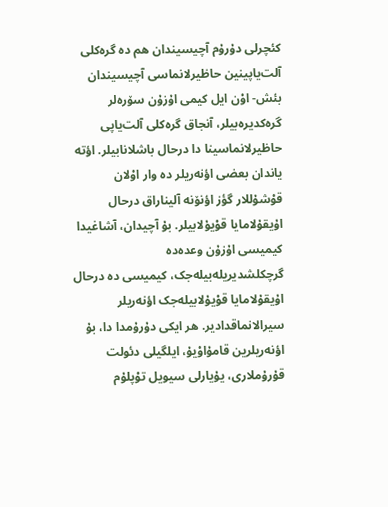کئچرلی دۇرۇم آچیسیندان هم ده گره‌کلی آلت‌یاپینین حاظیرلانماسی آچیسیندان بئش- اوْن ایل کیمی اۇزۇن سۆره‌لر گره‌کدیره‌بیلر، آنجاق گره‌کلی آلت‌یاپی حاظیرلانماسینا دا درحال باشلانابیلر. اؤته یاندان بعضی اؤنه‌ریلر ده وار اوْلان قوْشۇللار گؤز اؤنۆنه آلیناراق درحال اۇیقۇلامایا قوْیۇلابیلر. بۇ آچیدان، آشاغیدا کیمیسی اۇزۇن وعده‌ده گرچکلشدیریله‌بیله‌جک، کیمیسی ده درحال اۇیقۇلامایا قوْیۇلابیله‌جک اؤنه‌ریلر سیرالانماقدادیر. هر ایکی دۇرۇمدا دا، بۇ اؤنه‌ریلرین قامۇاوْیۇ، ایلگیلی دئولت قۇرۇملاری، یۇیارلی سیویل توْپلۇم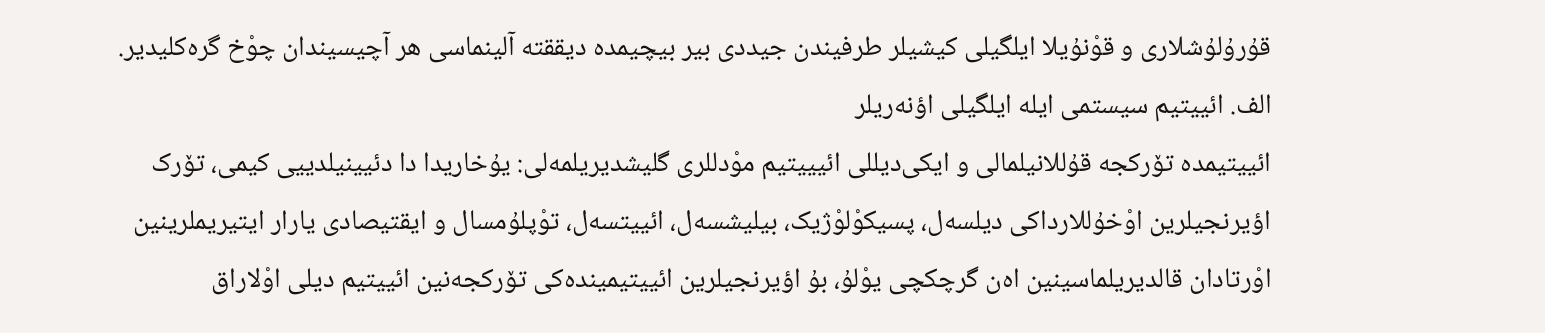قۇرۇلۇشلاری و قوْنۇیلا ایلگیلی کیشیلر طرفیندن جیددی بیر بیچیمده دیققته آلینماسی هر آچیسیندان چوْخ گره‌کلیدیر.
الف. ائییتیم سیستمی ایله ایلگیلی اؤنه‌ریلر
ائییتیمده تۆرکجه قۇللانیلمالی و ایکی‌دیللی ائیییتیم موْدللری گلیشدیریلمه‌لی: یۇخاریدا دا دئیینیلدییی کیمی، تۆرک اؤیرنجیلرین اوْخۇللارداکی دیلسه‌ل، پسیکوْلوْژیک، بیلیشسه‌ل، ائییتسه‌ل، توْپلۇمسال و ایقتیصادی یارار ایتیریملرینین اوْرتادان قالدیریلماسینین اه‌ن گرچکچی یوْلۇ، بۇ اؤیرنجیلرین ائییتیمینده‌کی تۆرکجه‌نین ائییتیم دیلی اوْلاراق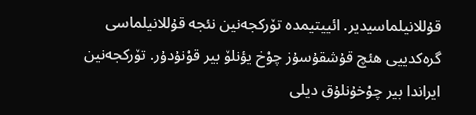قۇللانیلماسیدیر. ائییتیمده تۆرکجه‌نین نئجه قۇللانیلماسی گره‌کدییی هئچ قۇشقۇسۇز چوْخ یؤنلۆ بیر قوْنۇدۇر. تۆرکجه‌نین ایراندا بیر چوْخۇنلۇق دیلی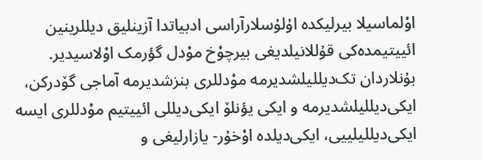اوْلماسیلا بیرلیکده اۇلۇسلارآراسی ادبیاتدا آزینلیق دیللرینین ائییتیمده‌کی قۇللانیلدیغی بیرچوْخ موْدل گؤرمک اوْلاسیدیر. بۇنلاردان تک‌دیللیلشدیرمه موْدللری بنزشدیرمه‌ آماجی گۆدرکن، ایکی‌دیللیلشدیرمه و ایکی یؤنلۆ ایکی‌دیللی ائییتیم موْدللری ایسه ایکی‌دیللیلییی، ایکی‌دیلده اوْخۇر- یازارلیغی و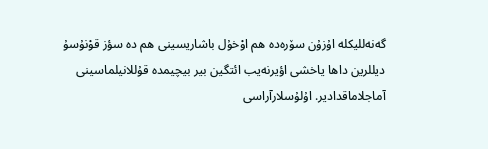گه‌نه‌للیکله اۇزۇن سۆره‌ده هم اوْخۇل باشاریسینی هم ده سؤز قوْنۇسۇ دیللرین داها یاخشی اؤیرنه‌یب ائتگین بیر بیچیمده قۇللانیلماسینی آماجلاماقدادیر. اۇلۇسلارآراسی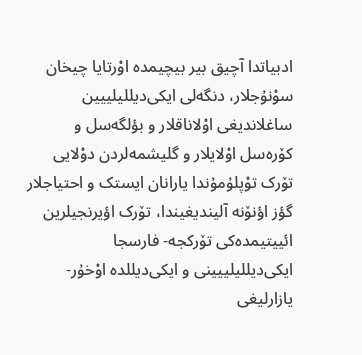ادبیاتدا آچیق بیر بیچیمده اوْرتایا چیخان سوْنۇجلار، دنگه‌لی ایکی‌دیللیلییین ساغلاندیغی اوْلاناقلار و بؤلگه‌سل و کۆره‌سل اوْلایلار و گلیشمه‌لردن دوْلایی تۆرک توْپلۇمۇندا یارانان ایستک و احتیاجلار گؤز اؤنۆنه آلیندیغیندا، تۆرک اؤیرنجیلرین ائییتیمده‌کی تۆرکجه- فارسجا ایکی‌دیللیلییینی و ایکی‌دیللده اوْخۇر- یازارلیغی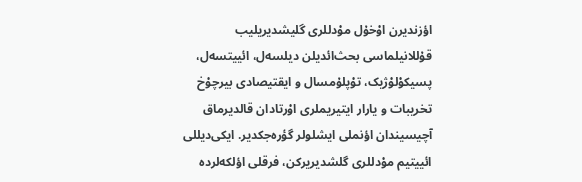اؤزندیرن اوْخۇل موْدللری گلیشدیریلیب قۇللانیلماسی بحث‌ائدیلن دیلسه‌ل، ائییتسه‌ل، پسیکوْلوْژیک، توْپلۇمسال و ایقتیصادی بیرچوْخ تخریبات و یارار ایتیریملری اوْرتادان قالدیرماق آچیسیندان اؤنملی ایشلولر گؤره‌جکدیر. ایکی‌دیللی ائییتیم موْدللری گلشدیریرکن، فرقلی اؤلکه‌لرده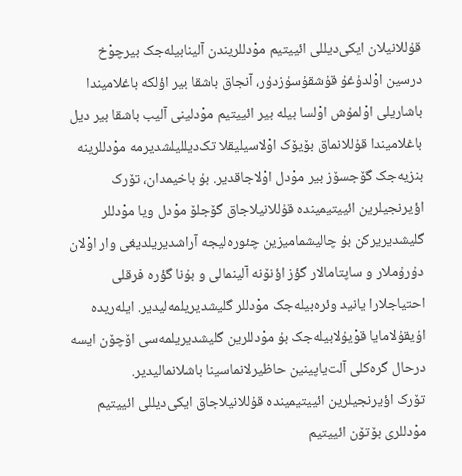قۇللانیلان ایکی‌دیللی ائییتیم موْدللریندن آلینابیله‌جک بیرچوْخ درسین اوْلدۇغۇ قۇشقۇسۇزدۇر، آنجاق باشقا بیر اؤلکه باغلامیندا باشاریلی اوْلمۇش اوْلسا بیله بیر ائییتیم موْدلینی آلیب باشقا بیر دیل باغلامیندا قۇللانماق بۆیۆک اوْلاسیلیقلا تک‌دیللیلشدیرمه موْدللرینه بنزیه‌جک گۆجسۆز بیر موْدل اوْلاجاقدیر. بۇ باخیمدان، تۆرک اؤیرنجیلرین ائییتیمینده‌ قۇللانیلاجاق گۆجلۆ موْدل ویا موْدللر گلیشدیریرکن بۇ چالیشمامیزین چئوره‌لیجه آراشدیریلدیغی وار اوْلان دۇرۇملار و ساپتامالار گؤز اؤنۆنه آلینمالی و بۇنا گؤره فرقلی احتیاجلارا یانید وئره‌بیله‌جک موْدللر گلیشدیریلمه‌لیدیر. ایله‌ریده اۇیقۇلامایا قوْیۇلابیله‌جک بۇ موْدللرین گلیشدیریلمه‌سی اۆچۆن ایسه درحال گره‌کلی آلت‌یاپینین حاظیرلانماسینا باشلانمالیدیر.
تۆرک اؤیرنجیلرین ائییتیمینده قۇللانیلاجاق ایکی‌دیللی ائییتیم موْدللری بۆتۆن ائییتیم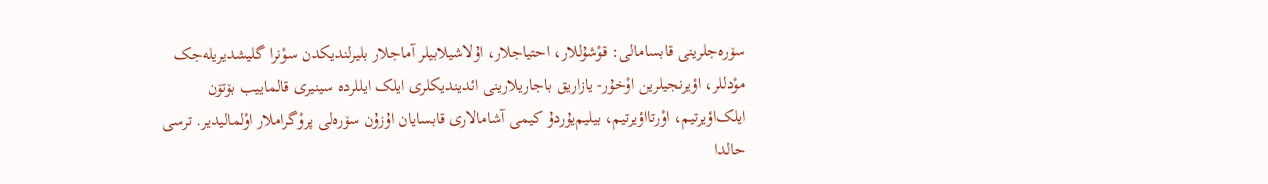سۆره‌جلرینی قابسامالی: قوْشۇللار، احتیاجلار، اۇلاشیلابیلر آماجلار بلیرلندیکدن سوْنرا گلیشدیریله‌جک موْدللر، اؤیرنجیلرین اوْخۇر- یازاریق باجاریلارینی ائدیندیکلری ایلک ایللرده سینیری قالماییب بۆتۆن ایلک‌اؤیرتیم، اوْرتا‌اؤیرتیم، بیلیم‌یۇردۇ کیمی آشامالاری قابسایان اۇزۇن سۆره‌لی پروْگراملار اوْلمالیدیر. ترسی حالدا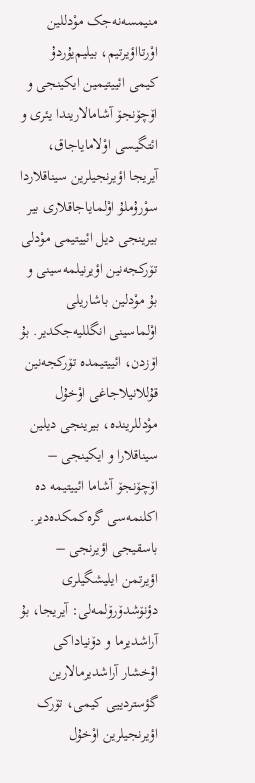منیمسه‌نه‌جک موْدللین اوْرتا‌اؤیرتیم، بیلیم‌یۇردۇ کیمی ائییتیمین ایکینجی و اۆچۆنجۆ آشامالاریندا یئری و ائتگیسی اوْلامایاجاق، آیریجا اؤیرنجیلرین سیناقلاردا سوْرۇملۇ اوْلمایاجاقلاری بیر بیرینجی دیل ائییتیمی موْدلی تۆرکجه‌نین اؤیرنیلمه‌سینی و بۇ موْدلین باشاریلی اوْلماسینی انگللیه‌جکدیر. بۇ اۆزدن، ائییتیمده تۆرکجه‌نین قۇللانیلاجاغی اوْخۇل موْدللرینده، بیرینجی دیلین سیناقلارا و ایکینجی – اۆچۆنجۆ آشاما ائییتیمه ده اکلنمه‌سی گره‌کمکده‌دیر.
باسقیجی اؤیرنجی – اؤیرتمن ایلیشگیلری دؤنۆشدۆرۆلمه‌لی: آیریجا، بۇ آراشدیرما و دۆنیاداکی اوْخشار آراشدیرمالارین گؤستردییی کیمی، تۆرک اؤیرنجیلرین اوْخۇل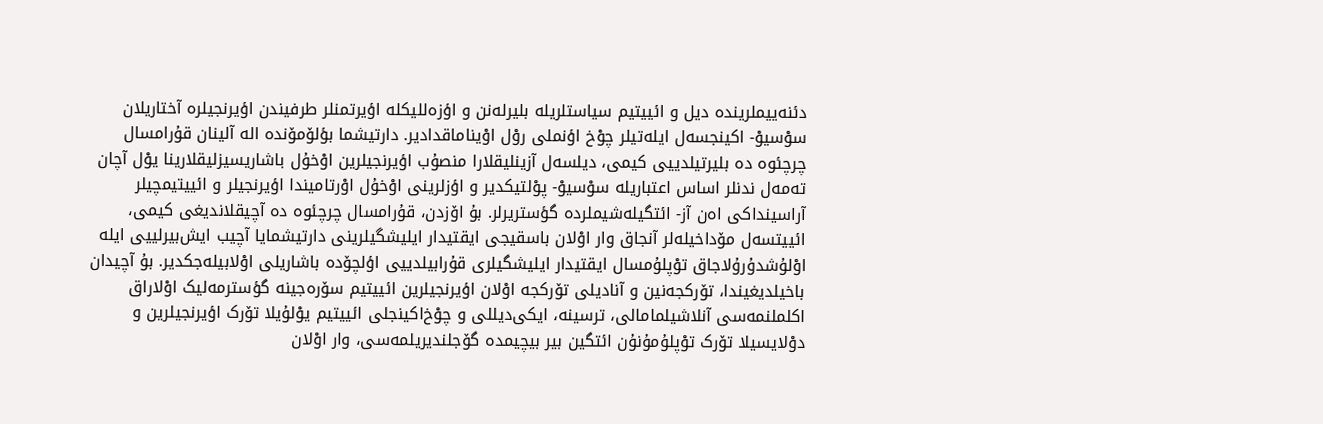دئنه‌ییملرینده دیل و ائییتیم سیاستلریله بلیرله‌نن و اؤزه‌للیکله اؤیرتمنلر طرفیندن اؤیرنجیلره آختاریلان سوْسیوْ- اکینجسه‌ل ایله‌تیلر چوْخ اؤنملی روْل اوْیناماقدادیر. دارتیشما بؤلۆمۆنده اله آلینان قۇرامسال چرچئوه ده بلیرتیلدییی کیمی، دیلسه‌ل آزینلیقلارا منصۇب اؤیرنجیلرین اوْخۇل باشاریسیزلیقلارینا یوْل آچان ته‌مه‌ل ندنلر اساس اعتباریله سوْسیوْ- پوْلتیکدیر و اؤزلرینی اوْخۇل اوْرتامیندا اؤیرنجیلر و ائییتیمچیلر آراسینداکی اه‌ن آز- ائتگیله‌شیملرده گؤستریرلر. بۇ اۆزدن، قۇرامسال چرچئوه ده آچیقلاندیغی کیمی، ائییتسه‌ل مۆداخیله‌لر آنجاق وار اوْلان باسقیجی ایقتیدار ایلیشگیلرینی دارتیشمایا آچیب ایش‌بیرلییی ایله اوْلۇشدۇرۇلاجاق توْپلۇمسال ایقتیدار ایلیشگیلری قۇرابیلدییی اؤلچۆده باشاریلی اوْلابیله‌جکدیر. بۇ آچیدان باخیلدیغیندا، تۆرکجه‌نین و آنادیلی تۆرکجه اوْلان اؤیرنجیلرین ائییتیم سۆره‌جینه گؤسترمه‌لیک اوْلاراق اکلملنمه‌سی آنلاشیلمامالی، ترسینه، ایکی‌دیللی و چوْخ‌اکینجلی ائییتیم یوْلۇیلا تۆرک اؤیرنجیلرین و دوْلایسیلا تۆرک توْپلۇمۇنۇن ائتگین بیر بیچیمده گۆجلندیریلمه‌سی، وار اوْلان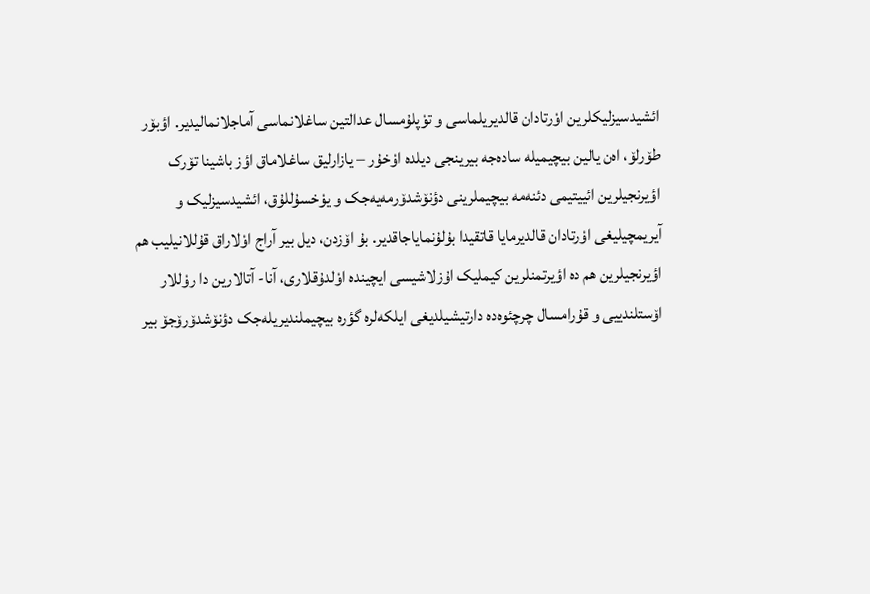ائشیدسیزلیکلرین اوْرتادان قالدیریلماسی و توْپلۇمسال عدالتین ساغلانماسی آماجلانمالیدیر. اؤبۆر طۆرلۆ، اه‌ن یالین بیچیمیله ساده‌جه بیرینجی دیلده اوْخۇر – یازارلیق ساغلاماق اؤز باشینا تۆرک اؤیرنجیلرین ائییتیمی دئنه‌مه بیچیملرینی دؤنۆشدۆرمه‌یه‌جک و یوْخسۇللۇق، ائشیدسیزلیک و آیریمچیلیغی اوْرتادان قالدیرمایا قاتقیدا بۇلۇنمایاجاقدیر. بۇ اۆزدن، دیل بیر آراج اوْلاراق قۇللانیلیب هم اؤیرنجیلرین هم ده اؤیرتمنلرین کیملیک اۇزلاشیسی ایچینده اوْلدۇقلاری، آنا- آتالارین دا روْللار اۆستلندییی و قۇرامسال چرچئوه‌ده دارتیشیلدیغی ایلکه‌لره گؤره بیچیملندیریله‌جک دؤنۆشدۆرۆجۆ بیر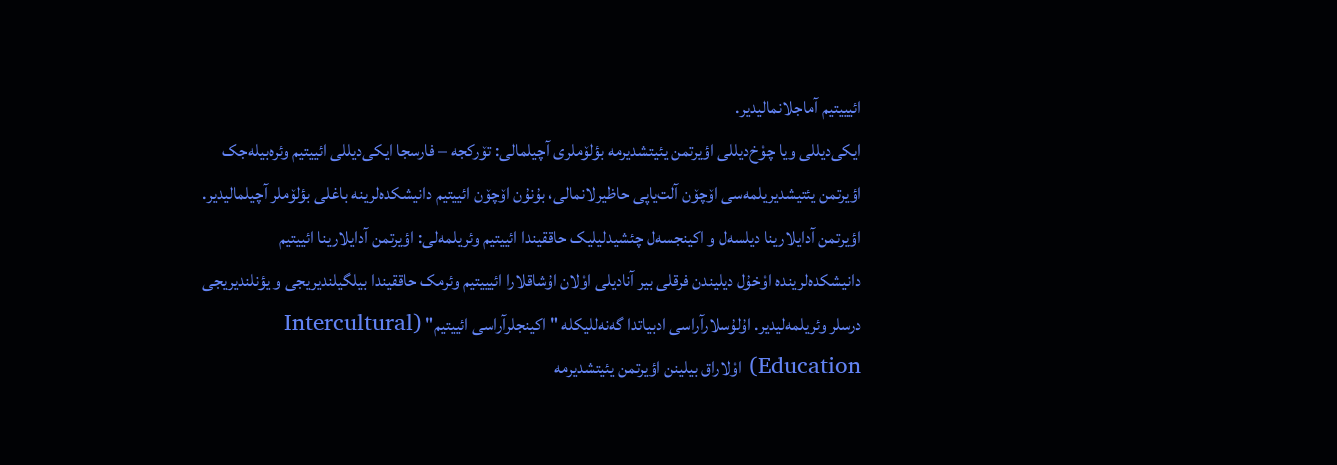ائیییتیم آماجلانمالیدیر.
ایکی‌دیللی ویا چوْخ‌دیللی اؤیرتمن یئیتشدیرمه بؤلۆملری آچیلمالی: تۆرکجه – فارسجا ایکی‌دیللی ائییتیم وئره‌بیله‌جک اؤیرتمن یئتیشدیریلمه‌سی اۆچۆن آلت‌یاپی حاظیرلانمالی، بۇنۇن اۆچۆن ائییتیم دانیشکده‌لرینه باغلی بؤلۆملر آچیلمالیدیر.
اؤیرتمن آدایلارینا دیلسه‌ل و اکینجسه‌ل چئشیدلیلیک حاققیندا ائییتیم وئریلمه‌لی: اؤیرتمن آدایلارینا ائییتیم دانیشکده‌لرینده اوْخۇل دیلیندن فرقلی بیر آنادیلی اوْلان اۇشاقلارا ائیییتیم وئرمک حاققیندا بیلگیلندیریجی و یؤنلندیریجی درسلر وئریلمه‌لیدیر. اۇلۇسلارآراسی ادبیاتدا گه‌نه‌للیکله "اکینجلرآراسی ائییتیم" (Intercultural Education) اوْلاراق بیلینن اؤیرتمن یئیتشدیرمه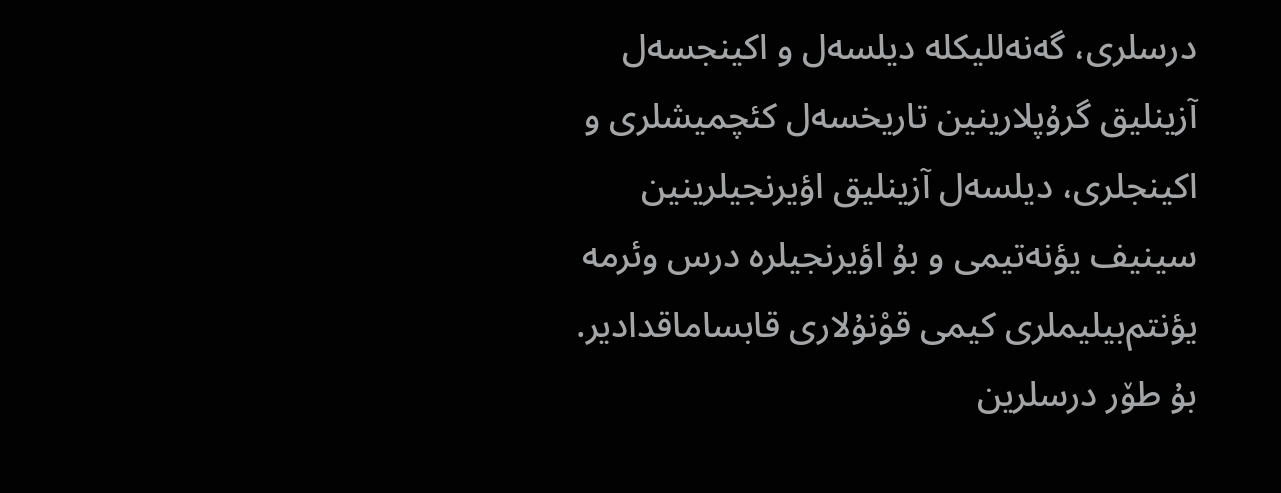درسلری، گه‌نه‌للیکله دیلسه‌ل و اکینجسه‌ل آزینلیق گرۇپلارینین تاریخسه‌ل کئچمیشلری و اکینجلری، دیلسه‌ل آزینلیق اؤیرنجیلرینین سینیف یؤنه‌تیمی و بۇ اؤیرنجیلره درس وئرمه یؤنتم‌بیلیملری کیمی قوْنۇلاری قابساماقدادیر. بۇ طۆر درسلرین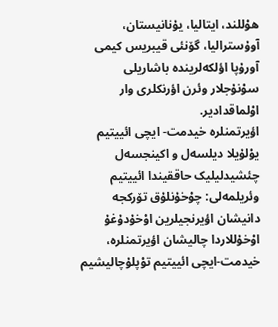هوْللند، ایتالیا، یۇنانیستان، آوۇسترالیا، گۆنئی قیبریس کیمی آورۇپا اؤلکه‌لرینده باشاریلی سوْنۇجلار وئرن اؤرنکلری وار اوْلماقدادیر.
اؤیرتمنلره خیدمت- ایچی ائییتیم یوْلۇیلا دیلسه‌ل و اکینجسه‌ل چئشیدلیلیک حاققیندا ائییتیم وئریلمه‌لی: چوْخۇنلۇق تۆرکجه دانیشان اؤیرنجیلرین اوْخۇدۇغۇ اوْخۇللاردا چالیشان اؤیرتمنلره، خیدمت-ایچی ائییتیم توْپلۇچالیشیم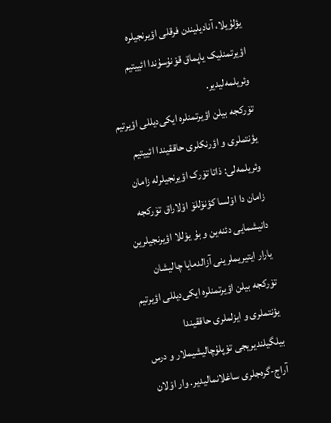یؤلۇیلا، آنادیلیندن فرقلی اؤیرنجیلره اؤیرتمنلیک یاپماق قوْنۇسۇندا ائییتیم وئریلمه‌لیدیر.
تۆرکجه بیلن اؤیرتمنلره ایکی‌دیللی اؤیرتیم یؤنتملری و اؤرنکلری حاققیندا ائییتیم وئریلمه‌لی: ذاتا تۆرک اؤیرنجیلرله زامان زامان دا اوْلسا کؤنۆللۆ اوْلاراق تۆرکجه‌ دانیشمایی دئنه‌ین و بۇ یوْللا اؤیرنجیلرین یارار ایتیریملرینی آزالدمایا چالیشان تۆرکجه بیلن اؤیرتمنلره ایکی‌دیللی اؤیرتیم یؤنتملری و ایزلملری حاققیندا بیلگیلندیریجی توْپلۇچالیشیملار و درس آراج-گر‌ه‌جلری ساغلانمالیدیر. وار اوْلان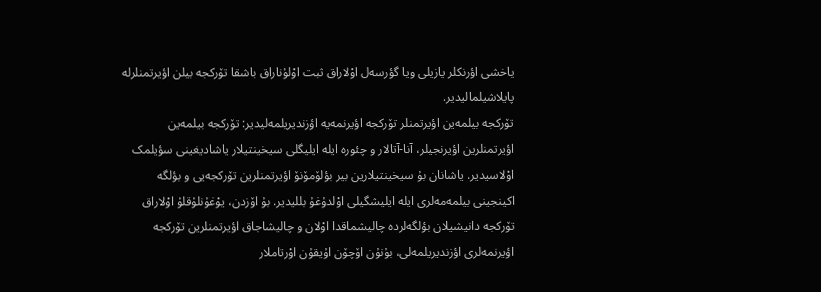یاخشی اؤرنکلر یازیلی ویا گؤرسه‌ل اوْلاراق ثبت اوْلۇناراق باشقا تۆرکجه بیلن اؤیرتمنلرله پایلاشیلمالیدیر.
تۆرکجه بیلمه‌ین اؤیرتمنلر تۆرکجه اؤیرنمه‌یه اؤزندیریلمه‌لیدیر: تۆرکجه بیلمه‌ین اؤیرتمنلرین اؤیرنجیلر، آنا-آتالار و چئوره ایله ایلیگلی سیخینتیلار یاشادیغینی سؤیلمک اوْلاسیدیر. یاشانان بۇ سیخینتیلارین بیر بؤلۆمۆنۆ اؤیرتمنلرین تۆرکجه‌یی و بؤلگه اکینجینی بیلمه‌مه‌لری ایله ایلیشگیلی اوْلدۇغۇ بللیدیر. بۇ اۆزدن، یوْغۇنلۇقلۇ اوْلاراق تۆرکجه دانیشیلان بؤلگه‌لرده چالیشماقدا اوْلان و چالیشاجاق اؤیرتمنلرین تۆرکجه اؤیرنمه‌لری اؤزندیریلمه‌لی، بۇنۇن اۆچۆن اۇیقۇن اوْرتاملار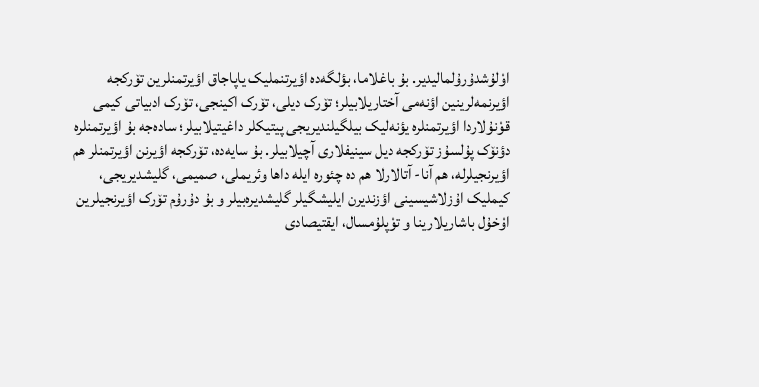اوْلۇشدۇرۇلمالیدیر. بۇ باغلاما، بؤلگه‌ده اؤیرتنملیک یاپاجاق اؤیرتمنلرین تۆرکجه اؤیرنمه‌لرینین اؤنه‌می آختاریلابیلر؛ تۆرک دیلی، تۆرک اکینجی، تۆرک ادبیاتی کیمی قوْنۇلاردا اؤیرتمنلره یؤنه‌لیک بیلگیلندیریجی پیتیکلر داغیتیلابیلر؛ ساده‌جه بۇ اؤیرتمنلره دؤنۆک پۇلسۇز تۆرکجه دیل سینیفلاری آچیلابیلر. بۇ سایه‌ده، تۆرکجه اؤیرنن اؤیرتمنلر هم اؤیرنجیلرله، هم آنا- آتالارلا هم ده چئوره ایله داها وئریملی، صمیمی، گلیشدیریجی، کیملیک اۇزلاشیسینی اؤزندیرن ایلیشگیلر گلیشدیره‌بیلر و بۇ دۇرۇم تۆرک اؤیرنجیلرین اوْخۇل باشاریلارینا و توْپلۇمسال، ایقتیصادی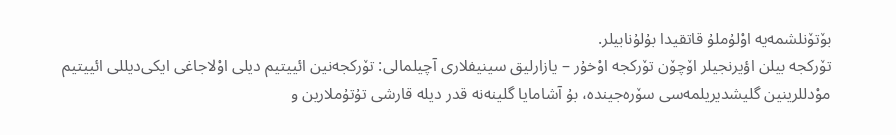بۆتۆنلشمه‌یه اوْلۇملۇ قاتقیدا بۇلۇنابیلر.
تۆرکجه بیلن اؤیرنجیلر اۆچۆن تۆرکجه اوْخۇر – یازارلیق سینیفلاری آچیلمالی: تۆرکجه‌نین ائییتیم دیلی اوْلاجاغی ایکی‌دیللی ائییتیم موْدللرینین گلیشدیریلمه‌سی سۆره‌جینده، بۇ آشامایا گلینه‌نه قدر دیله‌ قارشی تۇتۇملارین و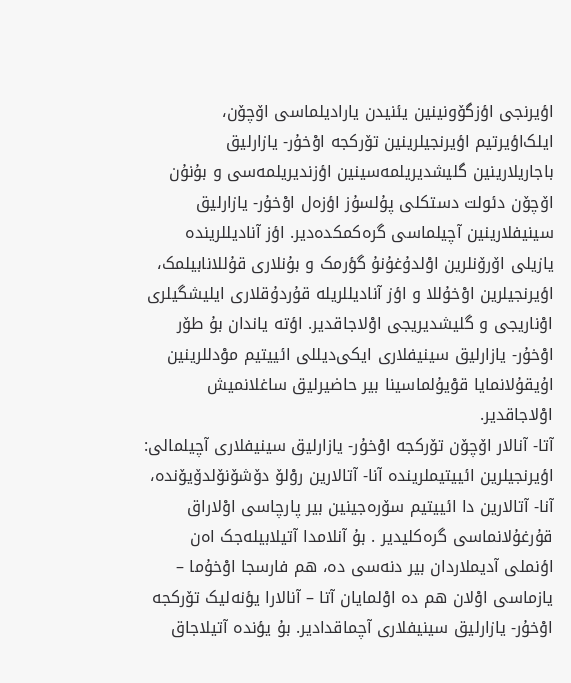اؤیرنجی اؤزگۆونینین یئنیدن یارادیلماسی اۆچۆن، ایلک‌اؤیرتیم اؤیرنجیلرینین تۆرکجه اوْخۇر- یازارلیق باجاریلارینین گلیشدیریلمه‌سینین اؤزندیریلمه‌سی و بۇنۇن اۆچۆن دئولت دستکلی پۇلسۇز اؤزه‌ل اوْخۇر- یازارلیق سینیفلارینین آچیلماسی گره‌کمکده‌دیر. اؤز آنادیللرینده یازیلی اۆرۆنلرین اوْلدۇغۇنۇ گؤرمک و بۇنلاری قۇللانابیلمک، اؤیرنجیلرین اوْخۇللا و اؤز آنادیللریله قۇردۇقلاری ایلیشگیلری اوْناریجی و گلیشدیریجی اوْلاجاقدیر. اؤته یاندان بۇ طۆر اوْخۇر- یازارلیق سینیفلاری ایکی‌دیللی ائییتیم موْدللرینین اۇیقۇلانمایا قوْیۇلماسینا بیر حاضیرلیق ساغلانمیش اوْلاجاقدیر.
آتا- آنالار اۆچۆن تۆرکجه اوْخۇر- یازارلیق سینیفلاری آچیلمالی: اؤیرنجیلرین ائییتیملرینده آنا- آتالارین روْلۆ دۆشۆنۆلدۆیۆنده، آنا- آتالارین دا ائییتیم سۆره‌جینین بیر پارچاسی اوْلاراق قۇرغۇلانماسی گره‌کلیدیر . بۇ آنلامدا آتیلابیله‌جک اه‌ن اؤنملی آدیملاردان بیر دنه‌سی ده، هم فارسجا اوْخۇما – یازماسی اوْلان هم ده اوْلمایان آتا – آنالارا یؤنه‌لیک تۆرکجه اوْخۇر- یازارلیق سینیفلاری آچماقدادیر. بۇ یؤنده آتیلاجاق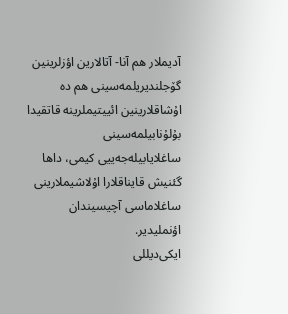آدیملار هم آنا- آتالارین اؤزلرینین گۆجلندیریلمه‌سینی هم ده اۇشاقلارینین ائییتیملرینه قاتقیدا بۇلۇنابیلمه‌سینی ساغلایابیله‌جه‌ییی کیمی، داها گئنیش قایناقلارا اۇلاشیملارینی ساغلاماسی آچیسیندان اؤنملیدیر.
ایکی‌دیللی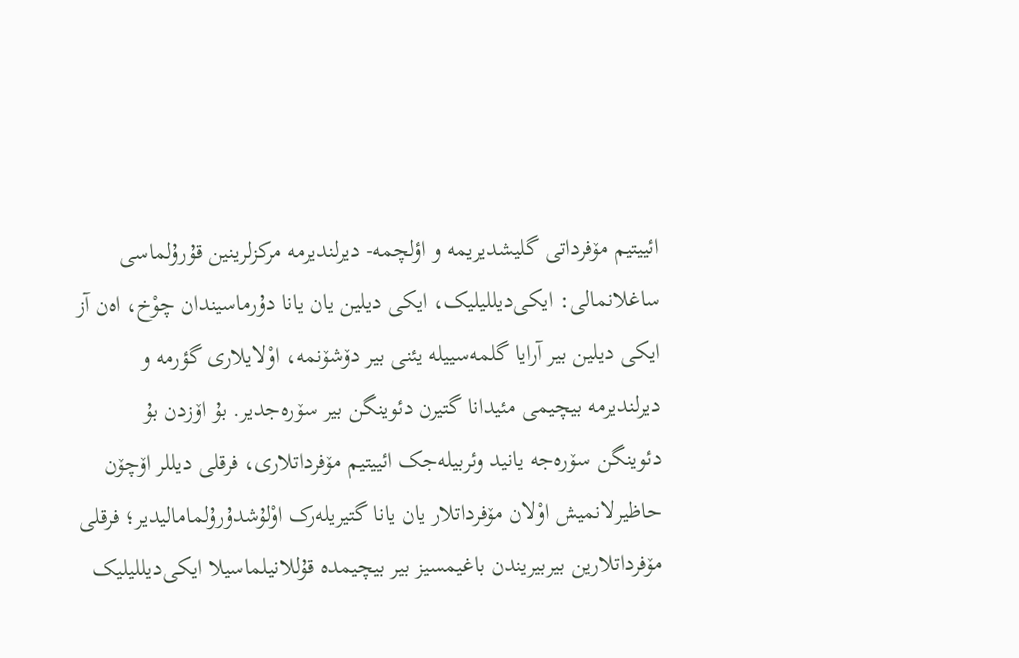ائییتیم مۆفرداتی گلیشدیریمه و اؤلچمه- دیرلندیرمه مرکزلرینین قۇرۇلماسی ساغلانمالی: ایکی‌دیللیلیک، ایکی دیلین یان یانا دۇرماسیندان چوْخ، اه‌ن آز ایکی دیلین بیر آرایا گلمه‌سییله یئنی بیر دۆشۆنمه، اوْلایلاری گؤرمه و دیرلندیرمه بیچیمی مئیدانا گتیرن دئوینگن بیر سۆره‌جدیر. بۇ اۆزدن بۇ دئوینگن سۆره‌جه یانید وئربیله‌جک ائییتیم مۆفرداتلاری، فرقلی دیللر اۆچۆن حاظیرلانمیش اوْلان مۆفرداتلار یان یانا گتیریله‌رک اوْلۇشدۇرۇلمامالیدیر؛ فرقلی مۆفرداتلارین بیربیریندن باغیمسیز بیر بیچیمده قۇللانیلماسیلا ایکی‌دیللیلیک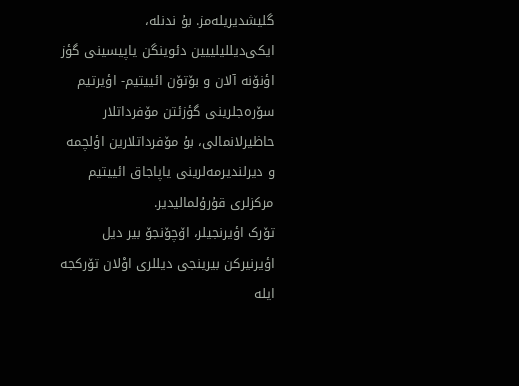گلیشدیریله‌مز. بۇ ندنله، ایکی‌دیللیلییین دئوینگن یاپیسینی گؤز اؤنۆنه آلان و بۆتۆن ائییتیم- اؤیرتیم سۆره‌جلرینی گؤزئتن مۆفرداتلار حاظیرلانمالی، بۇ مۆفرداتلارین اؤلچمه و دیرلندیرمه‌لرینی یاپاجاق ائییتیم مرکزلری قۇرۇلمالیدیر.
تۆرک اؤیرنجیلر، اۆچۆنجۆ بیر دیل اؤیرنیرکن بیرینجی دیللری اوْلان تۆرکجه‌ ایله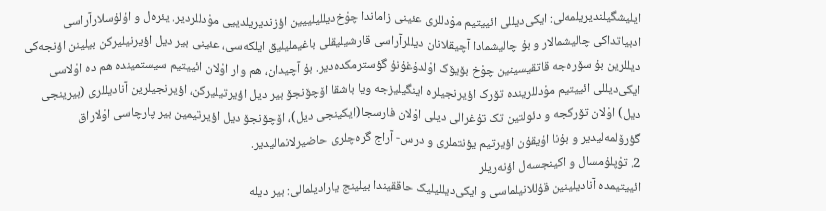ایلیشگیلندیریلمه‌لی: ایکی‌دیللی ائییتیم موْدللری عئینی زاماندا چوْخ‌دیللیلییین اؤزندیریلدییی موْدللردیر. یئره‌ل و اۇلۇسلارآراسی ادبیاتداکی چالیشمالار و بۇ چالیشمادا آچیقلانان دیللرآراسی قارشیلیقلی باغیملیلیق ایلکه‌سی، عئینی بیر دیل اؤیرنیلیرکن بیلینن اؤنجه‌کی دیللرین بۇ سۆره‌جه قاتقیسینین چوْخ بۆیۆک اوْلدۇغۇنۇ گؤسترمکده‌دیر. بۇ آچیدان، هم وار اوْلان ائییتیم سیستمینده‌ هم ده اوْلاسی ایکی‌دیللی ائییتیم موْدللرینده تۆرک اؤیرنجیلره اینگیلیزجه ویا باشقا اۆچۆنجۆ بیر دیل اؤیرتیلیرکن، اؤیرنجیلرین آنادیللری (بیرینجی دیل) اوْلان تۆرکجه و دئولتین تک تۇغرالی دیلی اوْلان فارسجا(ایکینجی دیل)، اۆچۆنجۆ دیل اؤیرتیمین بیر پارچاسی اوْلاراق گؤرۆلمه‌لیدیر و بۇنا اۇیقۇن اؤیرتیم یؤنتملری و درس- آراج گره‌چلری حاضیرلانمالیدیر.
2. توْپلۇمسال و اکینجسه‌ل اؤنه‌ریلر
ائییتیمده آنادیلینین قۇللانیلماسی و ایکی‌دیللیلیک حاققیندا بیلینج یارادیلمالی: بیر دیله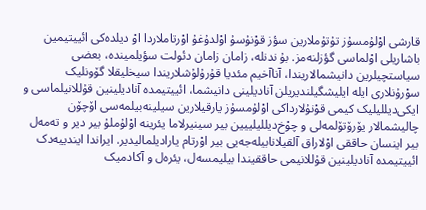قارشی اوْلۇمسۇز تۇتۇملارین سؤز قوْنۇسۇ اوْلدۇغۇ اوْرتاملاردا اوْ دیلده‌کی ائییتیمین باشاریلی اوْلماسی گؤزلنه‌مز. بۇ ندنله، زامان زامان دئولت سؤیلمینده، بعضی سیاستچیلرین دانیشمالاریندا، آناآخیم مئدیا قۇرۇلۇشلاریندا سیخلیقلا گۆونلیک سوْرۇنلاری ایله ایلیشگیلندیریلن آنادیلینی دانیشما، ائییتیمده آنادیلینین قۇللانیلماسی و ایکی‌دیللیلیک کیمی قوْنۇلارداکی اوْلۇمسۇز یارقیلارین سیلینه‌بیلمه‌سی اۆچۆن چالیشمالار یۆرۆتۆلمه‌لی و چوْخ‌دیللیلییین بیر سینیرلاما یئرینه اوْلۇملۇ بیر دیر و ته‌مه‌ل بیر اینسان حاققی اوْلاراق آلقیلانابیله‌جه‌یی بیر اوْرتام یارادیلمالیدیر. ایراندا ایندییه‌دک ائییتیمده آنادیلینین قۇللانیمی حاققیندا بیلیمسه‌ل، یئره‌ل و آکادمیک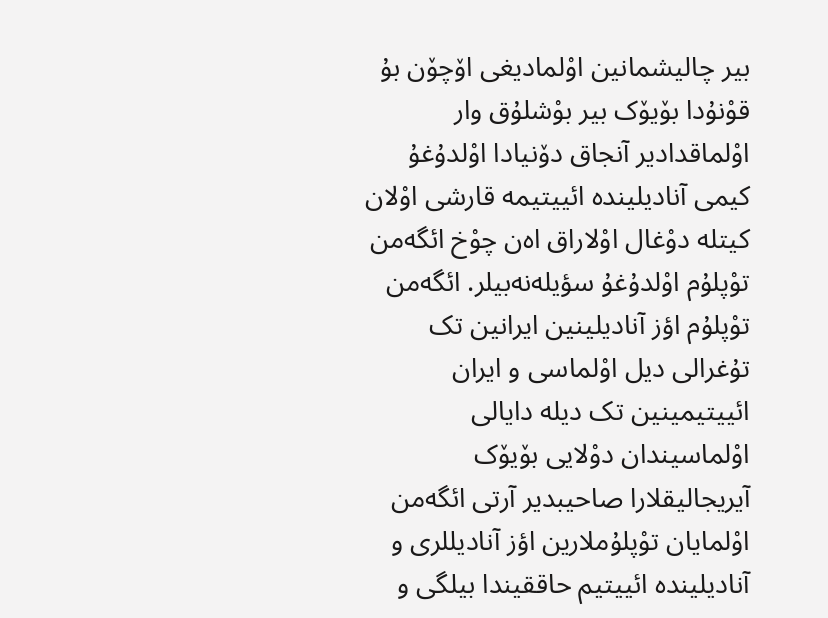بیر چالیشمانین اوْلمادیغی اۆچۆن بۇ قوْنۇدا بۆیۆک بیر بوْشلۇق وار اوْلماقدادیر آنجاق دۆنیادا اوْلدۇغۇ کیمی آنادیلینده ائییتیمه قارشی اوْلان کیتله دوْغال اوْلاراق اه‌ن چوْخ ائگه‌من توْپلۇم اوْلدۇغۇ سؤیله‌نه‌بیلر. ائگه‌من توْپلۇم اؤز آنادیلینین ایرانین تک تۇغرالی دیل اوْلماسی و ایران ائییتیمینین تک دیله دایالی اوْلماسیندان دوْلایی بۆیۆک آیریجالیقلارا صاحیبدیر آرتی ائگه‌من اوْلمایان توْپلۇملارین اؤز آنادیللری و آنادیلینده ائییتیم حاققیندا بیلگی و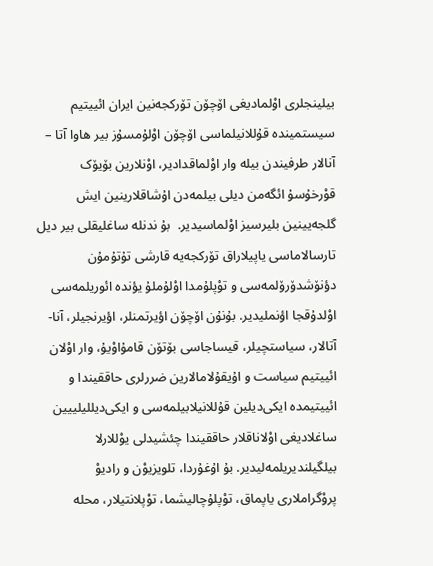بیلینجلری اوْلمادیغی اۆچۆن تۆرکجه‌نین ایران ائییتیم سیستمینده قۇللانیلماسی اۆچۆن اوْلۇمسۇز بیر هاوا آتا – آنالار طرفیندن بیله وار اوْلماقدادیر، اوْنلارین بۆیۆک قوْرخۇسۇ ائگه‌من دیلی بیلمه‌دن اۇشاقلارینین ایش گلجه‌یینین بلیرسیز اوْلماسیدیر.  بۇ ندنله ساغلیقلی بیر دیل تارسالاماسی یاپیلاراق تۆرکجه‌یه قارشی تۇتۇمۇن دؤنۆشدۆرۆلمه‌سی و توْپلۇمدا اوْلۇملۇ یؤنده ائوریلمه‌سی اوْلدۇقجا اؤنملیدیر. بۇنۇن اۆچۆن اؤیرتمنلر، اؤیرنجیلر، آنا- آتالار، سیاستچیلر، قیساجاسی بۆتۆن قامۇاوْیۇ، وار اوْلان ائییتیم سیاست و اۇیقۇلامالارین ضررلری حاققیندا و ائییتیمده‌ ایکی‌دیلین قۇللانیلابیلمه‌سی و ایکی‌دیللیلییین ساغلادیغی اوْلاناقلار حاققیندا چئشیدلی یوْللارلا بیلگیلندیریلمه‌لیدیر. بۇ اۇغۇردا، تلویزیوْن و رادیوْ پروْگراملاری یاپماق، توْپلۇ‌چالیشما، توْپلانتیلار، محله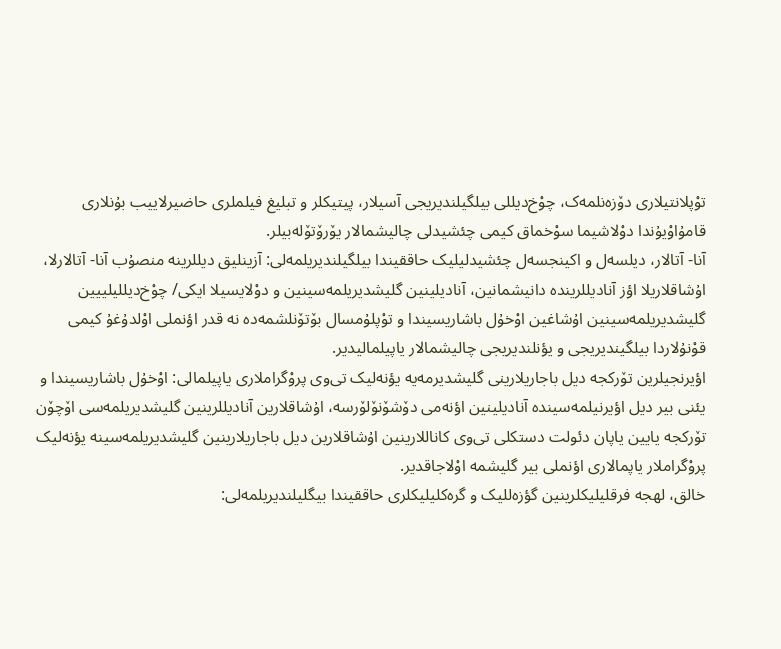توْپلانتیلاری دۆزه‌نلمه‌ک، چوْخ‌دیللی بیلگیلندیریجی آسیلار، پیتیکلر و تبلیغ فیلملری حاضیرلاییب بۇنلاری قامۇاوْیۇندا دوْلاشیما سوْخماق کیمی چئشیدلی چالیشمالار یۆرۆتۆله‌بیلر.
آنا- آتالار، دیلسه‌ل و اکینجسه‌ل چئشیدلیلیک حاققیندا بیلگیلندیریلمه‌لی: آزینلیق دیللرینه منصۇب آنا- آتالارلا، اۇشاقلاریلا اؤز آنادیللرینده دانیشمانین، آنادیلینین گلیشدیریلمه‌سینین و دوْلایسیلا ایکی/ چوْخ‌دیللیلییین گلیشدیریلمه‌سینین اۇشاغین اوْخۇل باشاریسیندا و توْپلۇمسال بۆتۆنلشمه‌ده نه قدر اؤنملی اوْلدۇغۇ کیمی قوْنۇلاردا بیلگیندیریجی و یؤنلندیریجی چالیشمالار یاپیلمالیدیر.
اؤیرنجیلرین تۆرکجه دیل باجاریلارینی گلیشدیرمه‌یه یؤنه‌لیک تی‌وی پروْگراملاری یاپیلمالی: اوْخۇل باشاریسیندا و یئنی بیر دیل اؤیرنیلمه‌سینده آنادیلینین اؤنه‌می دۆشۆنۆلۆرسه، اۇشاقلارین آنادیللرینین گلیشدیریلمه‌سی اۆچۆن تۆرکجه یایین یاپان دئولت دستکلی تی‌وی کاناللارینین اۇشاقلارین دیل باجاریلارینین گلیشدیریلمه‌سینه یؤنه‌لیک پروْگراملار یاپمالاری اؤنملی بیر گلیشمه اوْلاجاقدیر.
خالق، لهجه فرقلیلیکلرینین گؤزه‌للیک و گره‌کلیلیکلری حاققیندا بیگلیلندیریلمه‌لی: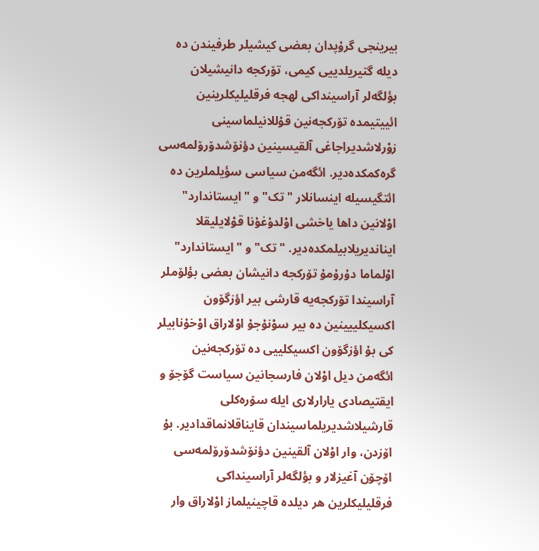بیرینجی گرۇپدان بعضی کیشیلر طرفیندن ده دیله گتیریلدییی کیمی، تۆرکجه دانیشیلان بؤلگه‌لر آراسینداکی لهجه فرقلیلیکلرینین ائییتیمده تۆرکجه‌نین قۇللانیلماسینی زوْرلاشدیراجاغی آلقیسینین دؤنۆشدۆرۆلمه‌سی گره‌کمکده‌دیر. ائگه‌من سیاسی سؤیلملرین ده ائتگیسیله اینسانلار "تک" و "ایستاندارد" اوْلانین داها یاخشی اوْلدۇغۇنا قوْلایلیقلا ایناندیریلابیلمکده‌دیر. "تک" و "ایستاندارد" اوْلماما دۇرۇمۇ تۆرکجه دانیشان بعضی بؤلۆملر آراسیندا تۆرکجه‌یه قارشی بیر اؤزگۆون اکسیکلییینین ده بیر سوْنۇجۇ اوْلاراق اوْخۇنابیلر کی بۇ اؤزگۆون اکسیکلییی ده تۆرکجه‌نین ائگه‌من دیل اوْلان فارسجانین سیاست گۆجۆ و ایقتیصادی یارارلاری ایله سۆره‌کلی قارشیلاشدیریلماسیندان قایناقلانماقدادیر. بۇ اۆزدن، وار اوْلان آلقینین دؤنۆشدۆرۆلمه‌سی اۆچۆن آغیزلار و بؤلگه‌لر آراسینداکی فرقلیلیکلرین هر دیلده قاچینیلماز اوْلاراق وار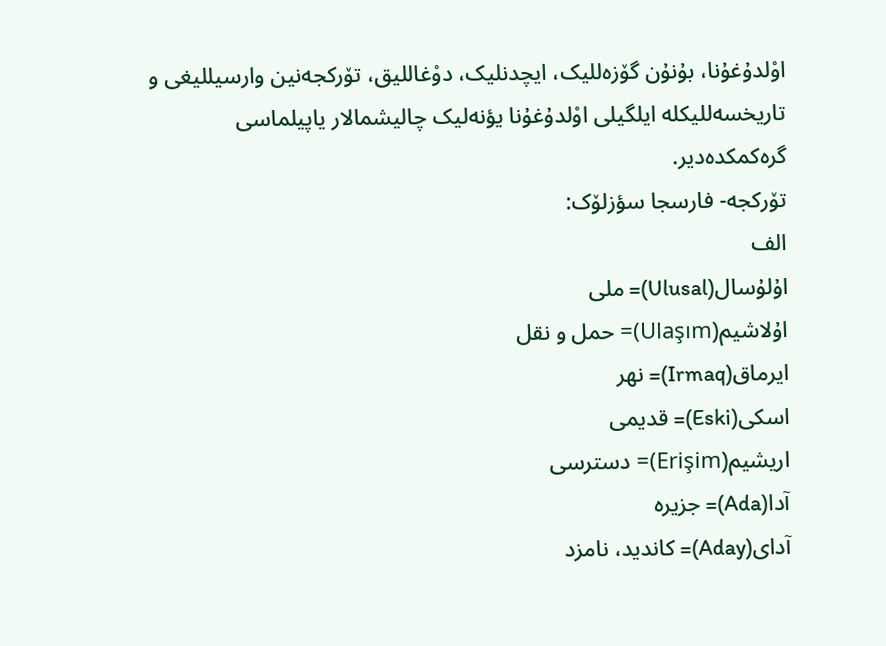اوْلدۇغۇنا، بۇنۇن گۆزه‌للیک، ایچدنلیک، دوْغاللیق، تۆرکجه‌نین وارسیللیغی و تاریخسه‌للیکله ایلگیلی اوْلدۇغۇنا یؤنه‌لیک چالیشمالار یاپیلماسی گره‌کمکده‌دیر.
تۆرکجه- فارسجا سؤزلۆک:
الف
اۇلۇسال(Ulusal)= ملی
اۇلاشیم(Ulaşım)= حمل و نقل
ایرماق(Irmaq)= نهر
اسکی(Eski)= قدیمی
اریشیم(Erişim)= دسترسی
آدا(Ada)= جزیره
آدای(Aday)= کاندید، نامزد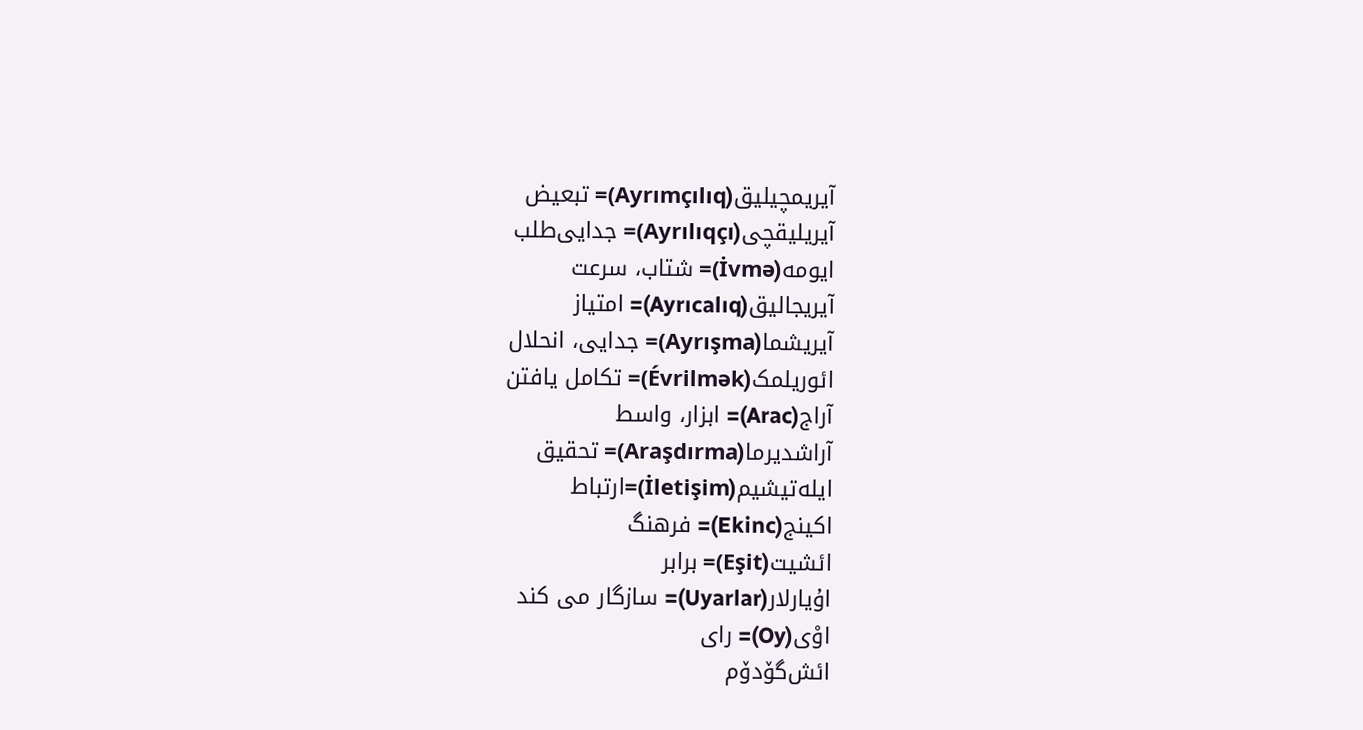آیریمچیلیق(Ayrımçılıq)= تبعیض
آیریلیقچی(Ayrılıqçı)= جدایی‌طلب
ایومه(İvmə)= شتاب، سرعت
آیریجالیق(Ayrıcalıq)= امتیاز
آیریشما(Ayrışma)= جدایی، انحلال
ائوریلمک(Évrilmək)= تکامل یافتن
آراج(Arac)= ابزار، واسط
آراشدیرما(Araşdırma)= تحقیق
ایله‌تیشیم(İletişim)=ارتباط
اکینج(Ekinc)= فرهنگ
ائشیت(Eşit)= برابر
اۇیارلار(Uyarlar)= سازگار می کند
اوْی(Oy)= رای
ائش‌گۆدۆم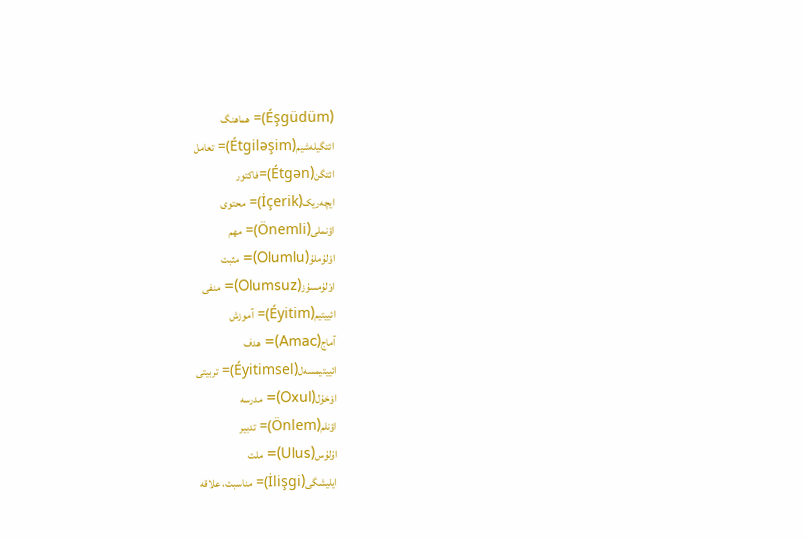(Éşgüdüm)= هماهنگ
ائتگیله‌شیم(Étgiləşim)= تعامل
ائتگن(Étgən)=فاکتور
ایچه‌ریک(İçerik)= محتوی
اؤنملی(Önemli)= مهم
اوْلۇملۇ(Olumlu)= مثبت
اوْلۇمسۇز(Olumsuz)= منفی
ائییتیم(Éyitim)= آموزش
آماج(Amac)= هدف
ائییتیمسه‌ل(Éyitimsel)= تربیتی
اوْخۇل(Oxul)= مدرسه
اؤنلم(Önlem)= تدبیر
اۇلۇس(Ulus)= ملت
ایلیشگی(İlişgi)= مناسبت، علاقه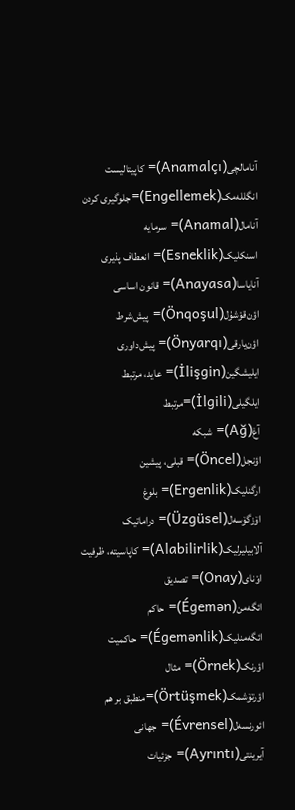آنامالچی(Anamalçı)= کاپیتالیست
انگلله‌مک(Engellemek)=جلوگیری کردن
آنامال(Anamal)= سرمایه
اسنکلیک(Esneklik)= انعطاف پذیری
آنایاسا(Anayasa)= قانون اساسی
اؤن‌قوْشۇل(Önqoşul)= پیش‌شرط
اؤن‌یارقی(Önyarqı)= پیش‌داوری
ایلیشگین(İlişgin)= عاید، مرتبط
ایلگیلی(İlgili)=مرتبط
آغ(Ağ)= شبکه
اؤنجل(Öncel)= قبلی، پیشین
ارگنلیک(Ergenlik)= بلوغ
اۆزگۆسه‌ل(Üzgüsel)= دراماتیک
آلابیلیرلیک(Alabilirlik)= کاپاسیته، ظرفیت
اوْنای(Onay)= تصدیق
ائگه‌من(Égemən)= حاکم‌
ائگه‌منلیک(Égemənlik)= حاکمیت
اؤرنک(Örnek)= مثال
اؤرتۆشمک(Örtüşmek)=منطبق بر هم
ائورنسه‌ل(Évrensel)= جهانی
آیرینتی(Ayrıntı)= جزئیات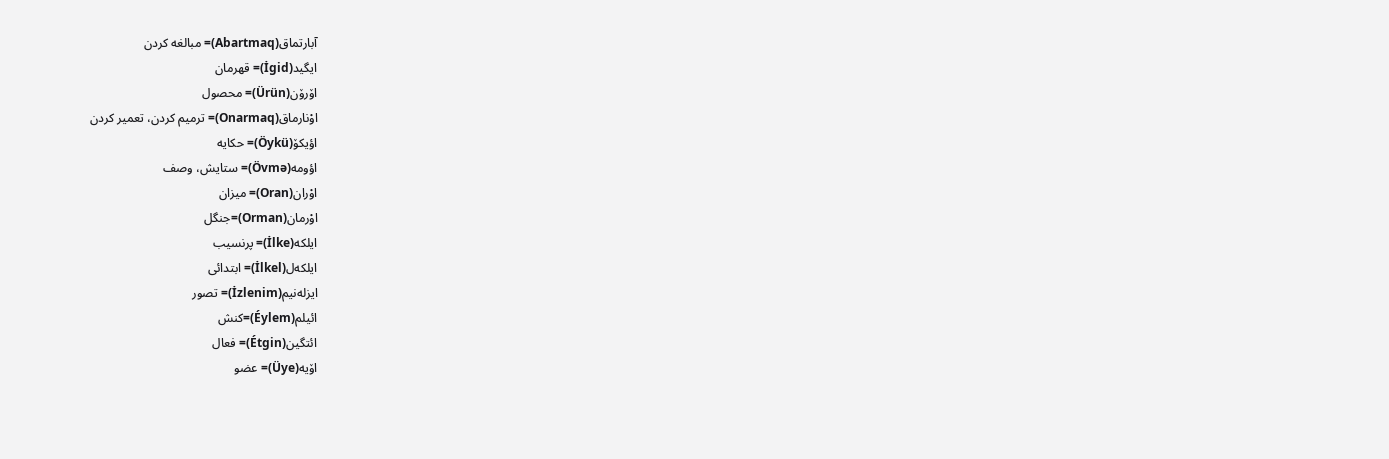آبارتماق(Abartmaq)= مبالغه کردن
ایگید(İgid)= قهرمان
اۆرۆن(Ürün)= محصول
اوْنارماق(Onarmaq)= ترمیم کردن، تعمیر کردن
اؤیکۆ(Öykü)= حکایه
اؤومه(Övmə)= ستایش، وصف
اوْران(Oran)= میزان
اوْرمان(Orman)=جنگل
ایلکه(İlke)= پرنسیب
ایلکه‌ل(İlkel)= ابتدائی
ایزله‌نیم(İzlenim)= تصور
ائیلم(Éylem)=کنش
ائتگین(Étgin)= فعال
اۆیه(Üye)= عضو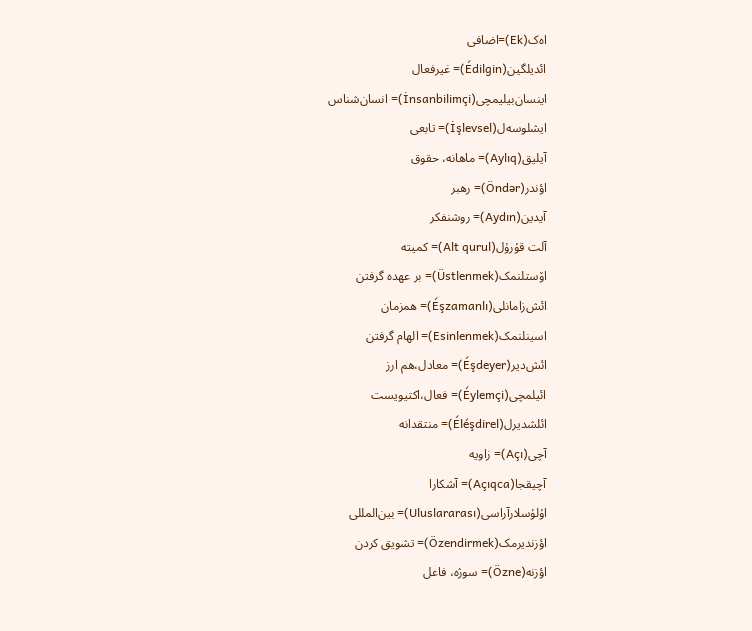اه‌ک(Ek)=اضافی
ائدیلگین(Édilgin)= غیرفعال
اینسان‌بیلیمچی(İnsanbilimçi)= انسان‌شناس
ایشلوسه‌ل(İşlevsel)= تابعی
آیلیق(Aylıq)= ماهانه، حقوق
اؤندر(Öndər)= رهبر
آیدین(Aydın)= روشنفکر
آلت ‌قۇرۇل(Alt qurul)= کمیته
اۆستلنمک(Üstlenmek)= بر عهده گرفتن
ائش‌زامانلی(Éşzamanlı)= همزمان
اسینلنمک(Esinlenmek)= الهام گرفتن
ائش‌دیر(Éşdeyer)= معادل،هم ارز
ائیلمچی(Éylemçi)= فعال،اکتیویست
ائلشدیرل(Éléşdirel)= منتقدانه
آچی(Açı)= زاویه
آچیقجا(Açıqca)= آشکارا
اۇلۇسلارآراسی(Uluslararası)= بین‌المللی
اؤزندیرمک(Özendirmek)= تشویق کردن
اؤزنه(Özne)= سوژه، فاعل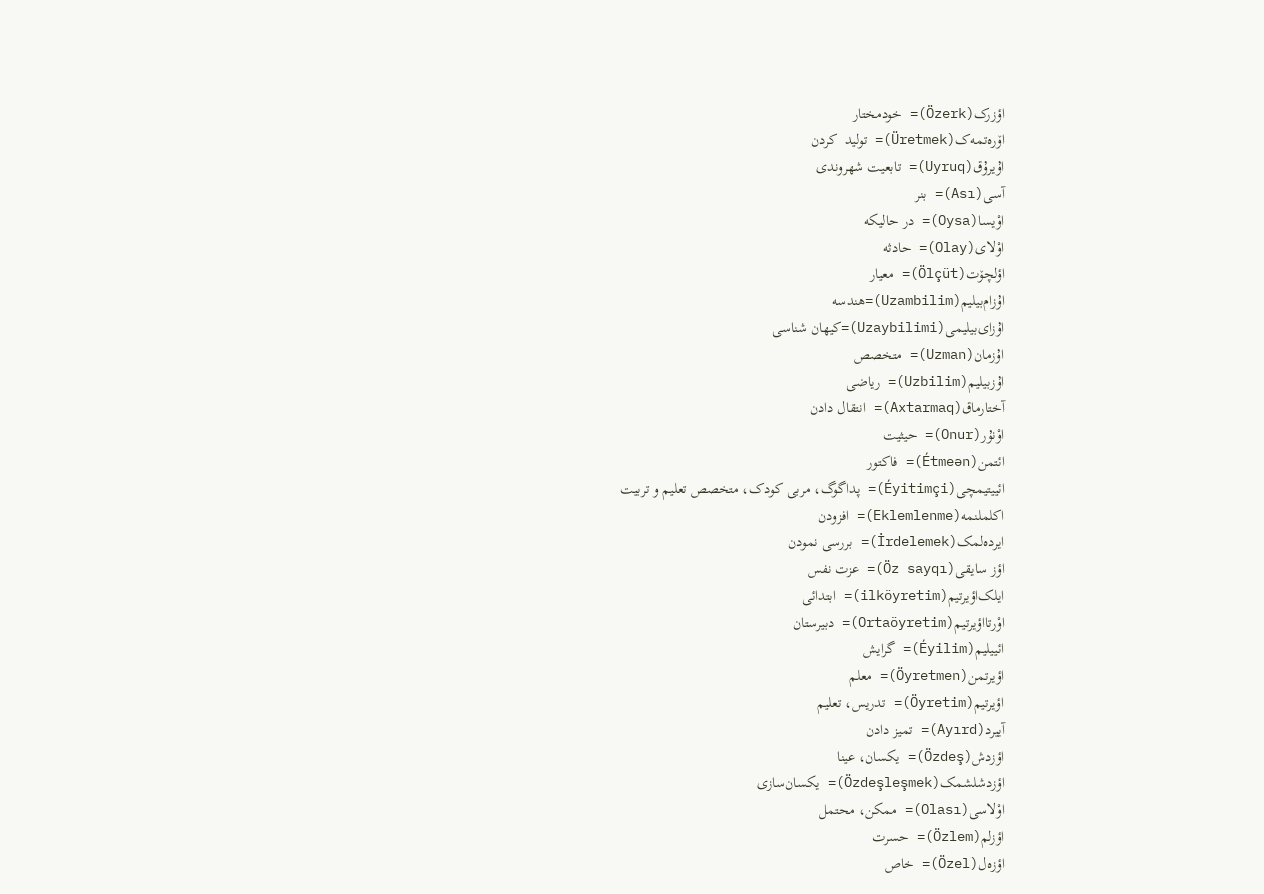اؤزرک(Özerk)= خودمختار
اۆره‌تمه‌ک(Üretmek)= تولید  کردن
اۇیرۇق(Uyruq)= تابعیت شهروندی
آسی(Ası)= بنر
اوْیسا(Oysa)= در حالیکه
اوْلای(Olay)= حادثه
اؤلچۆت(Ölçüt)= معیار
اۇزام‌بیلیم(Uzambilim)=هندسه
اۇزای‌بیلیمی(Uzaybilimi)=کیهان شناسی
اۇزمان(Uzman)= متخصص
اۇزبیلیم(Uzbilim)= ریاضی
آختارماق(Axtarmaq)= انتقال دادن
اوْنۇر(Onur)= حیثیت
ائتمن(Étmeən)= فاکتور
ائییتیمچی(Éyitimçi)= پداگوگ، مربی كودک، متخصص تعليم و تربيت
اکلملنمه(Eklemlenme)= افزودن
ایرده‌لمک(İrdelemek)= بررسی نمودن
اؤز سایقی(Öz sayqı)= عزت نفس
ایلک‌اؤیرتیم(ilköyretim)= ابتدائی
اوْرتا‌اؤیرتیم(Ortaöyretim)= دبیرستان
ائییلیم(Éyilim)= گرایش
اؤیرتمن(Öyretmen)= معلم
اؤیرتیم(Öyretim)= تدریس، تعلیم
آییرد(Ayırd)= تمیز دادن
اؤزدش(Özdeş)= یکسان، عینا
اؤزدشلشمک(Özdeşleşmek)= یکسان‌سازی
اوْلاسی(Olası)= ممکن، محتمل
اؤزلم(Özlem)= حسرت
اؤزه‌ل(Özel)= خاص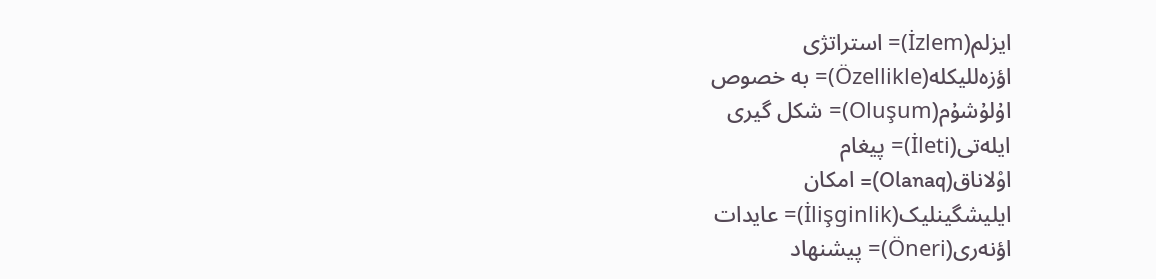ایزلم(İzlem)= استراتژی
اؤزه‌للیکله(Özellikle)= به خصوص
اۇلۇشۇم(Oluşum)= شکل گیری
ایله‌تی(İleti)= پیغام
اوْلاناق(Olanaq)= امکان
ایلیشگینلیک(İlişginlik)= عایدات
اؤنه‌ری(Öneri)= پیشنهاد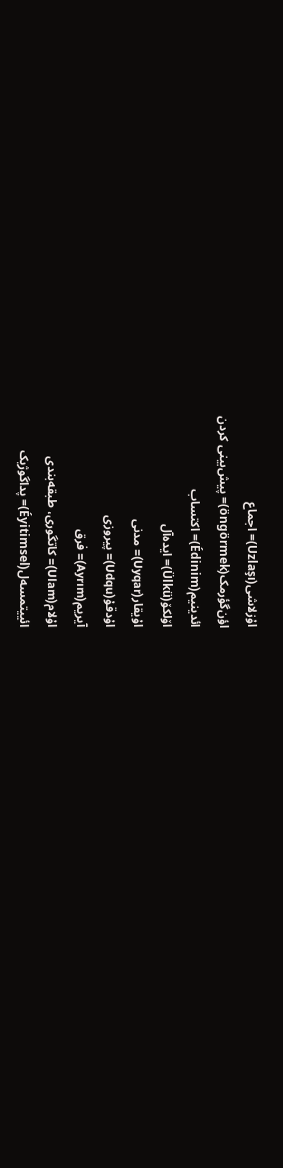اۇزلاشی(Uzlaşı)= اجماع
اؤن‌گؤرمک(öngörmek)= پیش‌بینی کردن
ائدینیم(Édinim)= اکتساب
اۆلکۆ(Ülkü)= ایده‌آل
اۇیقار(Uyqar)= مدنی
اۇدقۇ(Udqu)= پیروزی
آیریم(Ayrım)= فرق
اۇلام(Ulam)= کاتگوری، طبقه‌بندی
ائییتمسه‌ل(Éyitimsel)= پداگوژیک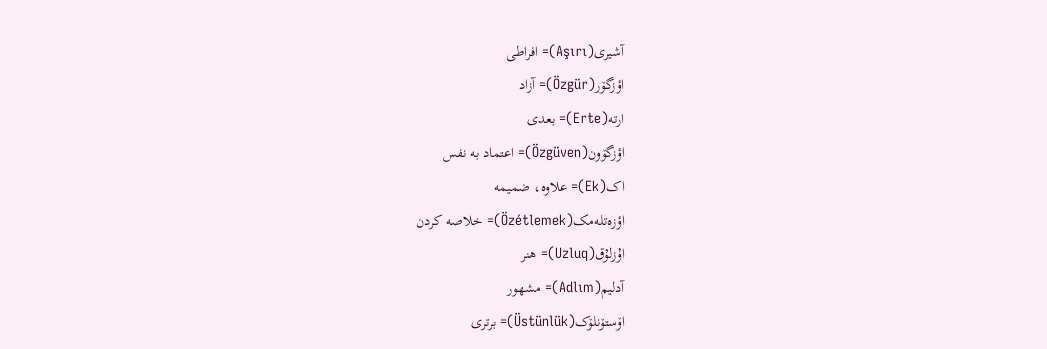آشیری(Aşırı)= افراطی
اؤزگۆر(Özgür)= آزاد
ارته(Erte)= بعدی
اؤزگۆون(Özgüven)= اعتماد به نفس
اک(Ek)= علاوه، ضمیمه
اؤزه‌تله‌مک(Özétlemek)= خلاصه کردن
اۇزلۇق(Uzluq)= هنر
آدلیم(Adlım)= مشهور
اۆستۆنلۆک(Üstünlük)= برتری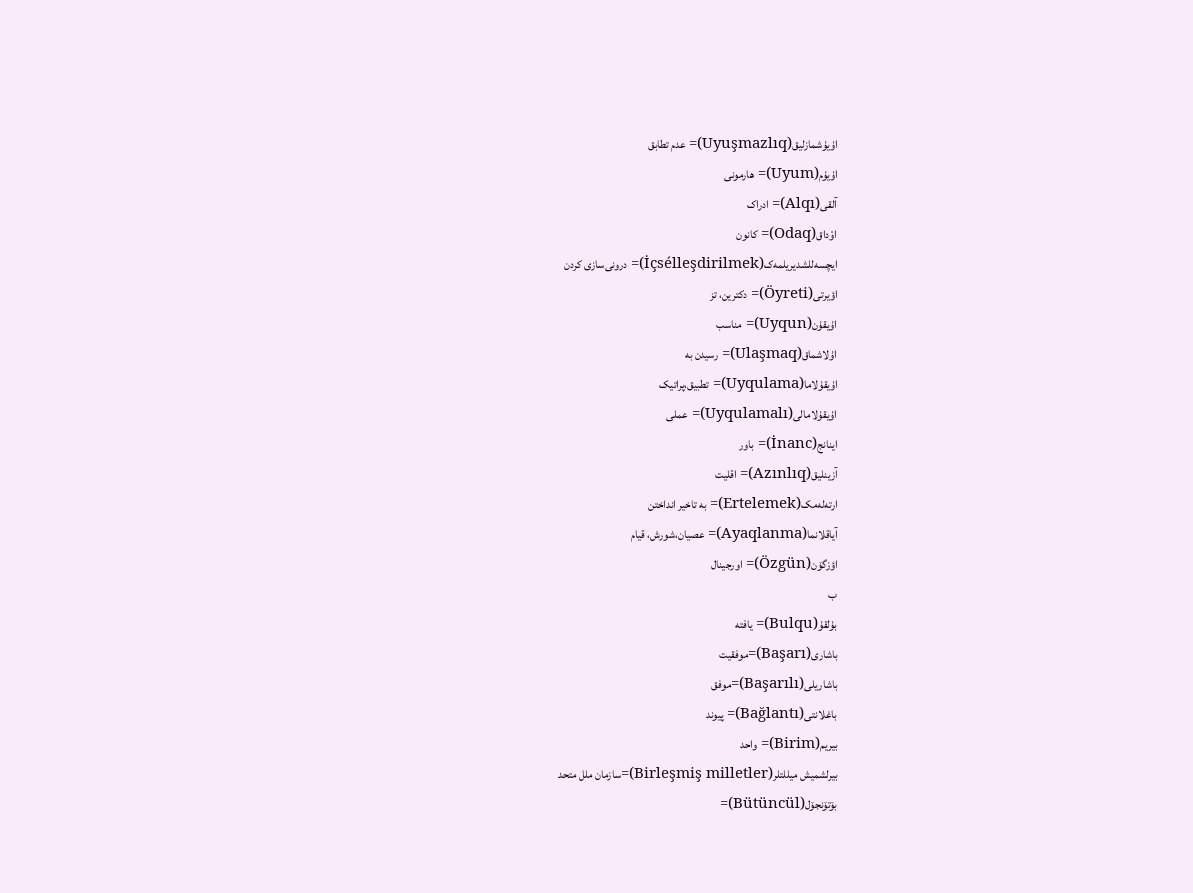اۇیۇشمازلیق(Uyuşmazlıq)= عدم تطابق
اۇیۇم(Uyum)= هارمونی
آلقی(Alqı)= ادراک
اوْداق(Odaq)= کانون
ایچسه‌للشدیریلمه‌ک(İçsélleşdirilmek)= درونی‌سازی کردن
اؤیرتی(Öyreti)= دکترین، تز
اۇیقۇن(Uyqun)= مناسب
اۇلاشماق(Ulaşmaq)= رسیدن به
اۇیقۇلاما(Uyqulama)= تطبیق،پراتیک
اۇیقۇلامالی(Uyqulamalı)= عملی
اینانج(İnanc)= باور
آزینلیق(Azınlıq)= اقلیت
ارته‌له‌مک(Ertelemek)= به تاخیر انداختن
آیاقلانما(Ayaqlanma)= عصیان،شورش، قیام
اؤزگۆن(Özgün)= اورجینال
ب
بۇلقۇ(Bulqu)= یافته
باشاری(Başarı)=موفقیت
باشاریلی(Başarılı)=موفق
باغلانتی(Bağlantı)= پیوند
بیریم(Birim)= واحد
بیرلشمیش میللتلر(Birleşmiş milletler)=سازمان ملل متحد
بۆتۆنجۆل(Bütüncül)=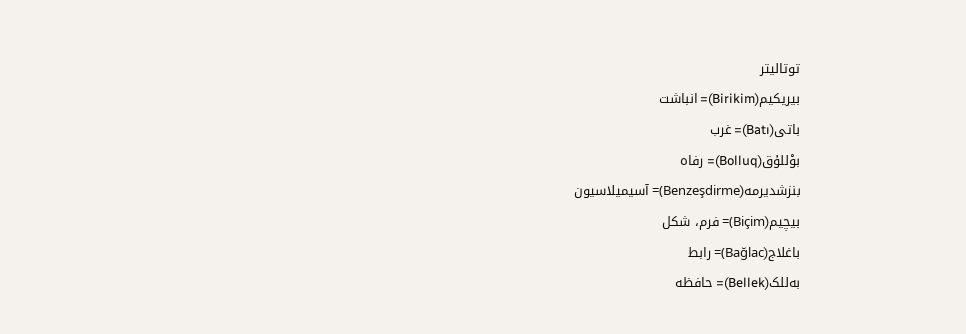توتالیتر
بیریکیم(Birikim)= انباشت
باتی(Batı)= غرب
بوْللۇق(Bolluq)= رفاه
بنزشدیرمه(Benzeşdirme)= آسیمیلاسیون
بیچیم(Biçim)= فرم، شکل
باغلاج(Bağlac)= رابط
به‌للک(Bellek)= حافظه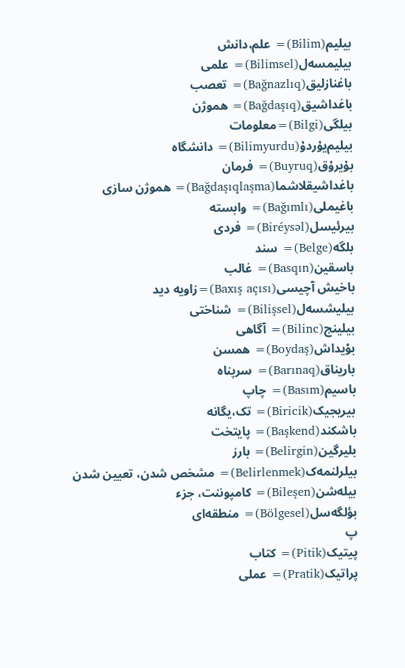بیلیم(Bilim)= علم،دانش
بیلیمسه‌ل(Bilimsel)= علمی
باغنازلیق(Bağnazlıq)= تعصب
باغداشیق(Bağdaşıq)= هموژن
بیلگی(Bilgi)=معلومات
بیلیم‌یۇردۇ(Bilimyurdu)= دانشگاه
بۇیرۇق(Buyruq)= فرمان
باغداشیقلاشما(Bağdaşıqlaşma)= هموژن سازی
باغیملی(Bağımlı)= وابسته
بیرئیسل(Biréysəl)= فردی
بلگه(Belge)= سند
باسقین(Basqın)= غالب
باخیش آچیسی(Baxış açısı)=زاویه دید
بیلیشسه‌ل(Bilişsel)= شناختی
بیلینج(Bilinc)= آگاهی
بوْیداش(Boydaş)= همسن
باریناق(Barınaq)= سرپناه
باسیم(Basım)= چاپ
بیریجیک(Biricik)= تک،یگانه
باشکند(Başkend)= پایتخت
بلیرگین(Belirgin)= بارز
بیلرلنمه‌ک(Belirlenmek)= مشخص شدن، تعیین شدن
بیله‌شن(Bileşen)= کامپوننت، جزء
بؤلگه‌سل(Bölgesel)= منطقه‌ای
پ
پیتیک(Pitik)= کتاب
پراتیک(Pratik)= عملی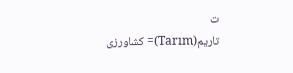ت
تاریم(Tarım)= کشاورزی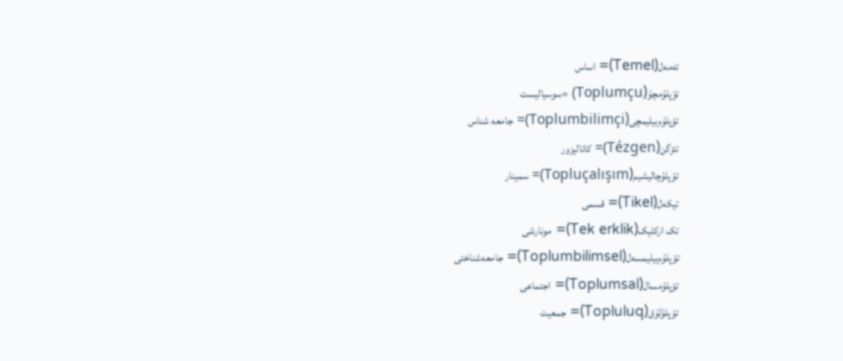ته‌مه‌ل(Temel)= اساس
توْپلۇمچۇ(Toplumçu) =سوسیالیست
توْپلۇم‌بیلیمچی(Toplumbilimçi)= جامعه شناس
تئزگن(Tézgen)= کاتالیزور
توْپلۇچالیشیم(Topluçalışım)= سمینار
تیکه‌ل(Tikel)= قسمی
تک ارکلیک(Tek erklik)= مونارشی
توْپلۇم‌بیلیمسه‌ل(Toplumbilimsel)= جامعه‌شناختی
توْپلۇمسال(Toplumsal)= اجتماعی
توْپلۇلۇق(Topluluq)= جمعیت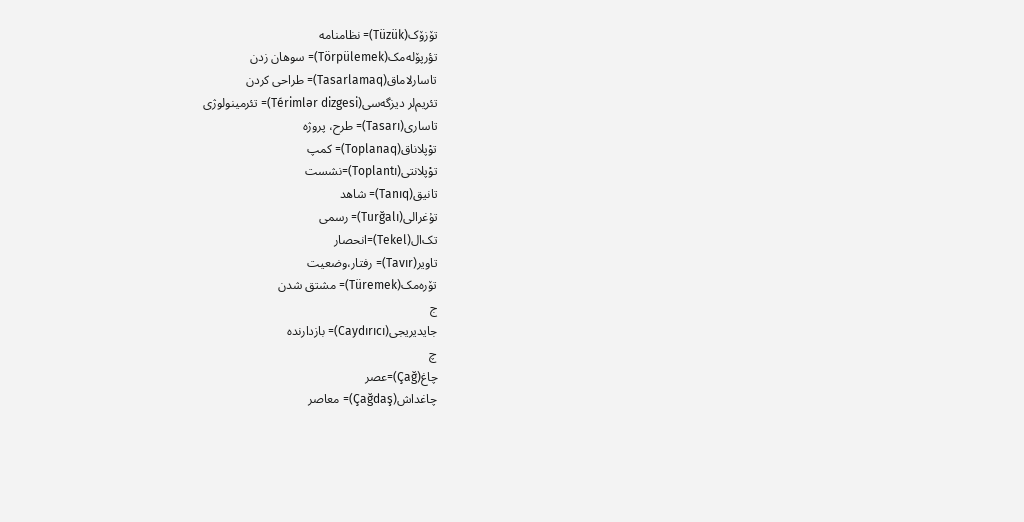تۆزۆک(Tüzük)= نظامنامه
تؤرپۆله‌مک(Törpülemek)= سوهان زدن
تاسارلاماق(Tasarlamaq)= طراحی کردن
تئریم‌لر دیزگه‌سی(Térimlər dizgesi)= تئرمینولوژی
تاساری(Tasarı)= طرح، پروژه
توْپلاناق(Toplanaq)= کمپ
توْپلانتی(Toplantı)=نشست
تانیق(Tanıq)= شاهد
تۇغرالی(Turğalı)= رسمی
تک‌ال(Tekel)=انحصار
تاویر(Tavır)= رفتار،وضعیت
تۆره‌مک(Türemek)= مشتق شدن
ج
جایدیریجی(Caydırıcı)= بازدارنده
چ
چاغ(Çağ)=عصر
چاغداش(Çağdaş)= معاصر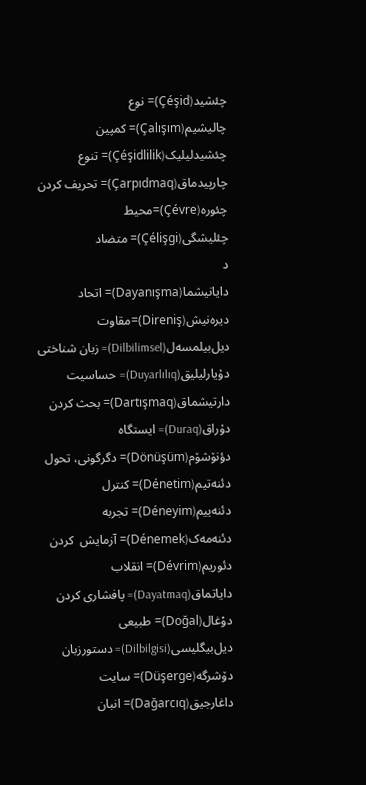چئشید(Çéşid)= نوع
چالیشیم(Çalışım)= کمپین
چئشیدلیلیک(Çéşidlilik)= تنوع
چارپیدماق(Çarpıdmaq)= تحریف کردن
چئوره(Çévre)=محیط
چئلیشگی(Çélişgi)= متضاد
د
دایانیشما(Dayanışma)= اتحاد
دیره‌نیش(Direniş)=مقاوت
دیل‌بیلمسه‌ل(Dilbilimsel)= زبان شناختی
دۇیارلیلیق(Duyarlılıq)= حساسیت
دارتیشماق(Dartışmaq)= بحث کردن
دۇراق(Duraq)= ایستگاه
دؤنۆشۆم(Dönüşüm)= دگرگونی، تحول
دئنه‌تیم(Dénetim)= کنترل
دئنه‌ییم(Déneyim)= تجربه
دئنه‌مه‌ک(Dénemek)= آزمایش  کردن
دئوریم(Dévrim)= انقلاب
دایاتماق(Dayatmaq)= پافشاری کردن
دوْغال(Doğal)= طبیعی
دیل‌بیگلیسی(Dilbilgisi)= دستورزبان
دۆشرگه(Düşerge)= سایت
داغارجیق(Dağarcıq)= انبان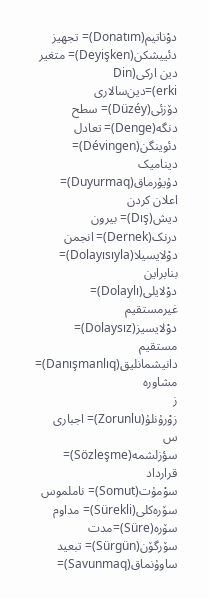دوْناتیم(Donatım)= تجهیز
دئییشکن(Deyişken)= متغیر
دین ارکی(Din erki)=دین‌سالاری
دۆزئی(Düzéy)= سطح
دنگه(Denge)= تعادل
دئوینگن(Dévingen)= دینامیک
دۇیۇرماق(Duyurmaq)= اعلان کردن
دیش(Dış)= بیرون
درنک(Dernek)= انجمن
دوْلایسیلا(Dolayısıyla)= بنابراین
دوْلایلی(Dolaylı)= غیرمستقیم
دوْلایسیز(Dolaysız)= مستقیم
دانیشمانلیق(Danışmanlıq)= مشاوره
ز
زوْرۇنلۇ(Zorunlu)= اجباری
س
سؤزلشمه(Sözleşme)= قرارداد
سوْمۇت(Somut)= ناملموس
سۆره‌کلی(Sürekli)= مداوم
سۆره(Süre)=مدت
سۆرگۆن(Sürgün)= تبعید
ساوۇنماق(Savunmaq)=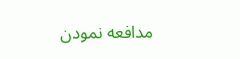مدافعه نمودن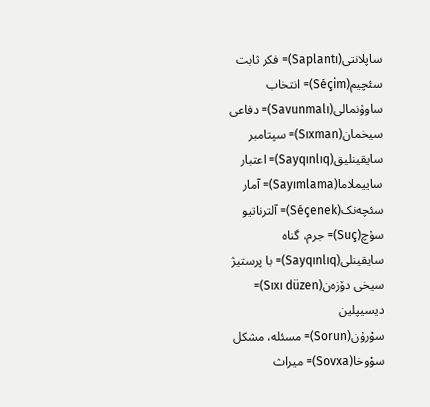ساپلانتی(Saplantı)= فکر ثابت
سئچیم(Séçim)= انتخاب
ساوۇنمالی(Savunmalı)= دفاعی
سیخمان(Sıxman)= سپتامبر
سایقینلیق(Sayqınlıq)= اعتبار
ساییملاما(Sayımlama)= آمار
سئچه‌نک(Séçenek)= آلترناتیو
سۇچ(Suç)= جرم، گناه
سایقینلی(Sayqınlıq)= با پرستیژ
سیخی دۆزه‌ن(Sıxı düzen)= دیسیپلین
سوْرۇن(Sorun)= مسئله، مشکل
سوْوخا(Sovxa)= میراث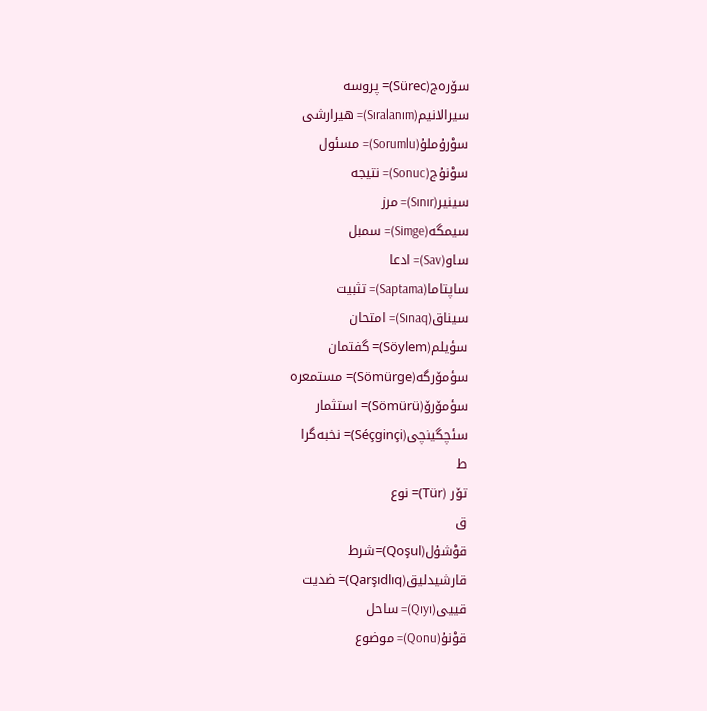سۆره‌ج(Sürec)= پروسه
سیرالانیم(Sıralanım)= هیرارشی
سوْرۇملۇ(Sorumlu)= مسئول
سوْنۇج(Sonuc)= نتیجه
سینیر(Sınır)= مرز
سیمگه(Simge)= سمبل
ساو(Sav)= ادعا
ساپتاما(Saptama)= تثبیت
سیناق(Sınaq)= امتحان
سؤیلم(Söylem)= گفتمان
سؤمۆرگه(Sömürge)= مستمعره
سؤمۆرۆ(Sömürü)= استثمار
سئچگینچی(Séçginçi)= نخبه‌گرا
ط
تۆر (Tür)= نوع
ق
قوْشۇل(Qoşul)=شرط
قارشیدلیق(Qarşıdlıq)= ضدیت
قییی(Qıyı)= ساحل
قوْنۇ(Qonu)= موضوع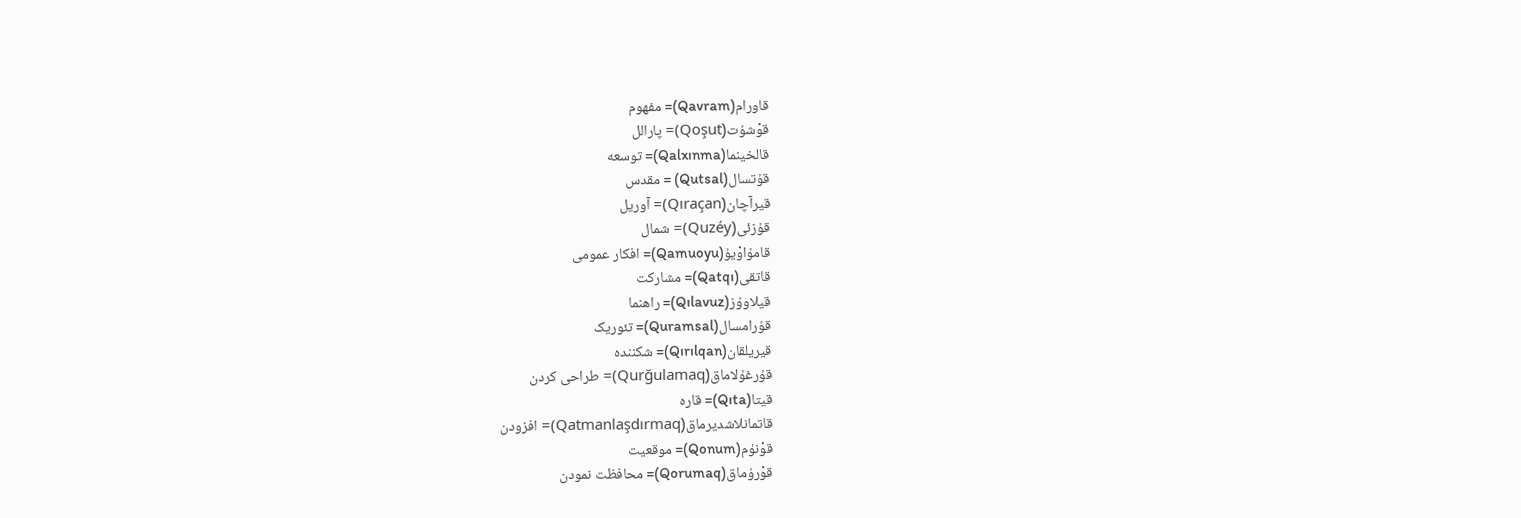قاورام(Qavram)= مفهوم
قوْشۇت(Qoşut)= پارالل
قالخینما(Qalxınma)= توسعه
قۇتسال(Qutsal) = مقدس
قیرآچان(Qıraçan)= آوریل
قۇزئی(Quzéy)= شمال
قامۇاوْیۇ(Qamuoyu)= افکار عمومی
قاتقی(Qatqı)= مشارکت
قیلاوۇز(Qılavuz)= راهنما
قۇرامسال(Quramsal)= تئوریک
قیریلقان(Qırılqan)= شکننده
قۇرغۇلاماق(Qurğulamaq)= طراحی کردن
قیتا(Qıta)= قاره
قاتمانلاشدیرماق(Qatmanlaşdırmaq)= افزودن
قوْنۇم(Qonum)= موقعیت
قوْرۇماق(Qorumaq)= محافظت نمودن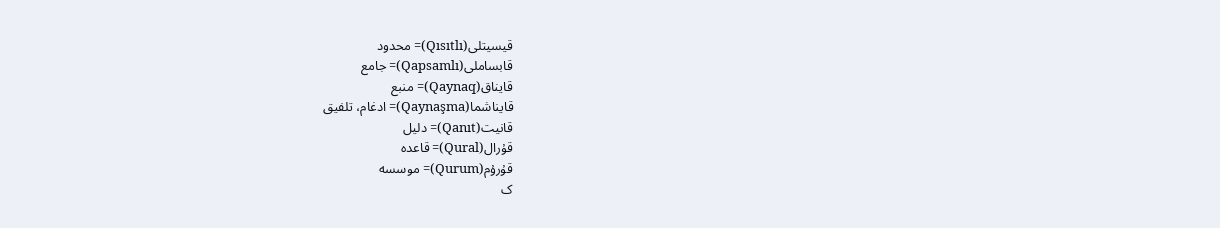قیسیتلی(Qısıtlı)= محدود
قابساملی(Qapsamlı)= جامع
قایناق(Qaynaq)= منبع
قایناشما(Qaynaşma)= ادغام، تلفیق
قانیت(Qanıt)= دلیل
قۇرال(Qural)= قاعده
قۇرۇم(Qurum)= موسسه
ک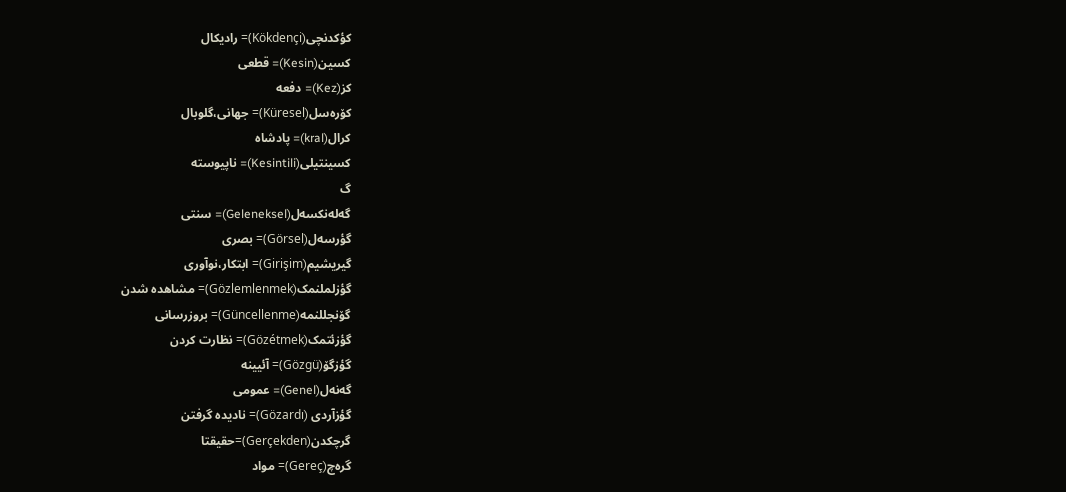کؤکدنچی(Kökdençi)= رادیکال
کسین(Kesin)= قطعی
کز(Kez)= دفعه
کۆره‌سل(Küresel)= جهانی،گلوبال
کرال(kral)= پادشاه
کسینتیلی(Kesintili)= ناپیوسته
گ
گه‌له‌نکسه‌ل(Geleneksel)= سنتی‌
گؤرسه‌ل(Görsel)= بصری
گیریشیم(Girişim)= ابتکار،نوآوری
گؤزلملنمک(Gözlemlenmek)= مشاهده شدن
گۆنجللنمه(Güncellenme)= بروزرسانی
گؤزئتمک(Gözétmek)= نظارت کردن
گؤزگۆ(Gözgü)= آئیینه
گه‌نه‌ل(Genel)= عمومی
گؤزآردی‌ (Gözardı)= نادیده گرفتن
گرچکدن(Gerçekden)=حقیقتا
گره‌چ(Gereç)= مواد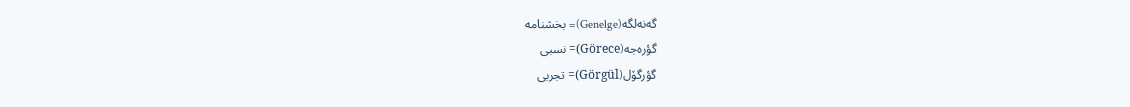گه‌نه‌لگه‌(Genelge)= بخشنامه
گؤره‌جه(Görece)= نسبی
گؤرگۆل(Görgül)= تجربی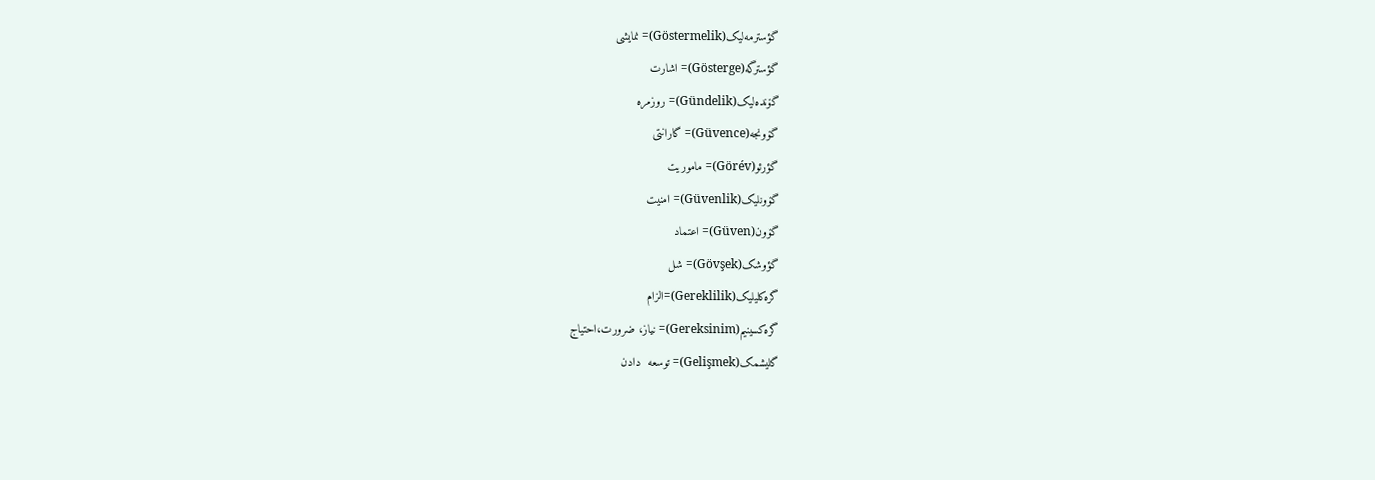گؤسترمه‌لیک(Göstermelik)= نمایشی
گؤسترگه(Gösterge)= اشارت
گۆنده‌لیک(Gündelik)= روزمره
گۆونجه(Güvence)= گارانتی
گؤرئو(Görév)= ماموریت
گۆونلیک(Güvenlik)= امنیت
گۆون(Güven)= اعتماد
گؤوشک(Gövşek)= شل
گره‌کلیلیک(Gereklilik)=الزام
گره‌کسینیم(Gereksinim)= نیاز، ضرورت،احتیاج
گلیشمک(Gelişmek)= توسعه  دادن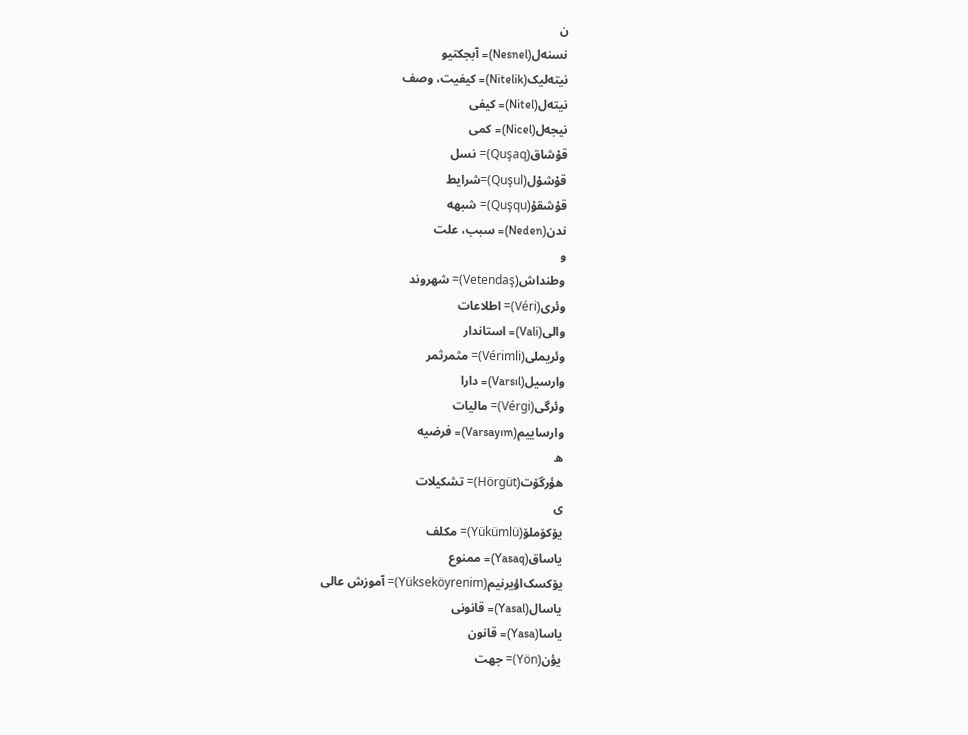ن
نسنه‌ل(Nesnel)= آبجکتیو
نیته‌لیک(Nitelik)= کیفیت، وصف
نیته‌ل(Nitel)= کیفی
نیجه‌ل(Nicel)= کمی
قۇشاق(Quşaq)= نسل
قۇشۇل(Quşul)=شرایط
قۇشقۇ(Quşqu)= شبهه
ندن(Neden)= سبب، علت
و
وطنداش(Vetendaş)= شهروند
وئری(Véri)= اطلاعات
والی(Vali)= استاندار
وئریملی(Vérimli)= مثمرثمر
وارسیل(Varsıl)= دارا
وئرگی(Vérgi)= مالیات
وارساییم(Varsayım)= فرضیه
ه
هؤرگۆت(Hörgüt)= تشکیلات
ی
یۆکۆملۆ(Yükümlü)= مکلف
یاساق(Yasaq)= ممنوع
یۆکسک‌اؤیرنیم(Yükseköyrenim)= آموزش عالی
یاسال(Yasal)= قانونی
یاسا(Yasa)= قانون
یؤن(Yön)= جهت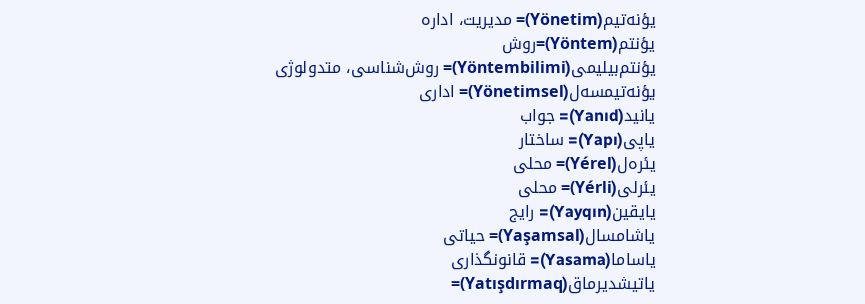یؤنه‌تیم(Yönetim)= مدیریت، اداره
یؤنتم(Yöntem)=روش
یؤنتم‌بیلیمی(Yöntembilimi)= روش‌شناسی، متدولوژی
یؤنه‌تیمسه‌ل(Yönetimsel)= اداری
یانید(Yanıd)= جواب
یاپی(Yapı)= ساختار
یئره‌ل(Yérel)= محلی
یئرلی(Yérli)= محلی
یایقین(Yayqın)= رایج
یاشامسال(Yaşamsal)= حیاتی
یاساما(Yasama)= قانونگذاری
یاتیشدیرماق(Yatışdırmaq)=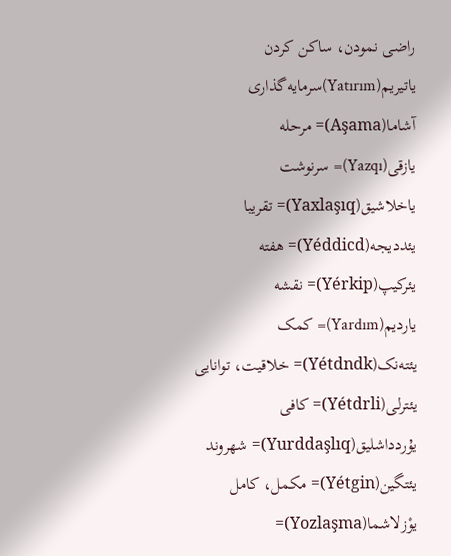راضی نمودن، ساکن کردن
یاتیریم(Yatırım)سرمایه‌گذاری
آشاما(Aşama)= مرحله
یازقی(Yazqı)= سرنوشت
یاخلاشیق(Yaxlaşıq)= تقریبا
یئددیجه(Yéddicd)= هفته
یئرکیپ(Yérkip)= نقشه
یاردیم(Yardım)= کمک
یئته‌نک(Yétdndk)= خلاقیت، توانایی
یئترلی(Yétdrli)= کافی
یۇردداشلیق(Yurddaşlıq)= شهروند
یئتگین(Yétgin)= مکمل، کامل
یوْزلاشما(Yozlaşma)=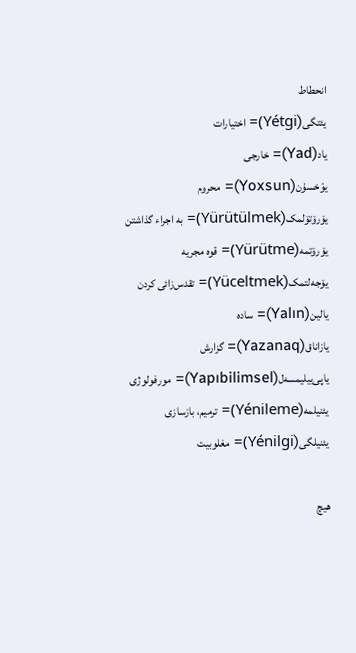انحطاط
یئتگی(Yétgi)= اختیارات
یاد(Yad)= خارجی
یوْخسۇن(Yoxsun)= محروم
یۆرۆتۆلمک(Yürütülmek)= به اجراء گذاشتن
یۆرۆتمه(Yürütme)= قوه مجریه
یۆجه‌لتمک(Yüceltmek)= تقدس‌زائی کردن
یالین(Yalın)= ساده
یازاناق(Yazanaq)= گزارش
یاپی‌بیلیمسه‌ل(Yapıbilimsel)= مورفولوژی
یئنیلمه(Yénileme)= ترمیم، بازسازی
یئنیلگی(Yénilgi)= مغلوبیت

هیچ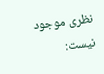نظری موجود نیست: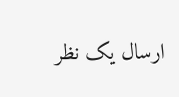ارسال یک نظر